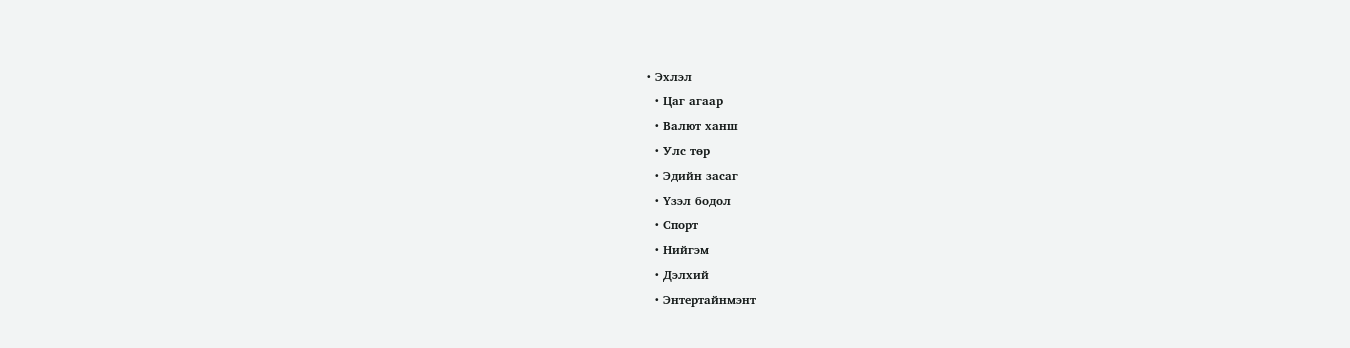• Эхлэл
  • Цаг агаар
  • Валют ханш
  • Улс төр
  • Эдийн засаг
  • Үзэл бодол
  • Спорт
  • Нийгэм
  • Дэлхий
  • Энтертайнмэнт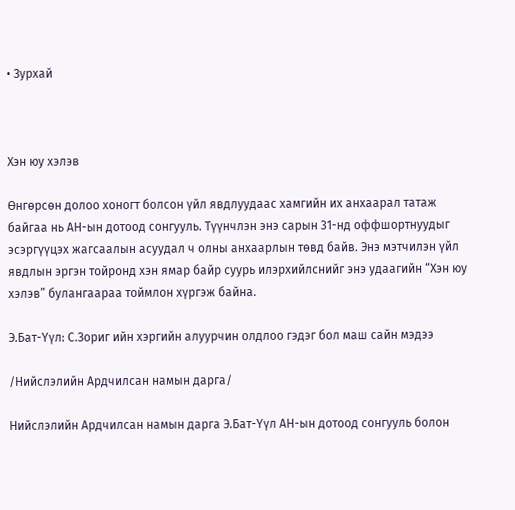• Зурхай



Хэн юу хэлэв

Өнгөрсөн долоо хоногт болсон үйл явдлуудаас хамгийн их анхаарал татаж байгаа нь АН-ын дотоод сонгууль. Түүнчлэн энэ сарын 31-нд оффшортнуудыг эсэргүүцэх жагсаалын асуудал ч олны анхаарлын төвд байв. Энэ мэтчилэн үйл явдлын эргэн тойронд хэн ямар байр суурь илэрхийлснийг энэ удаагийн “Хэн юу хэлэв” булангаараа тоймлон хүргэж байна.

Э.Бат-Үүл: С.Зориг ийн хэргийн алуурчин олдлоо гэдэг бол маш сайн мэдээ

/Нийслэлийн Ардчилсан намын дарга/

Нийслэлийн Ардчилсан намын дарга Э.Бат-Үүл АН-ын дотоод сонгууль болон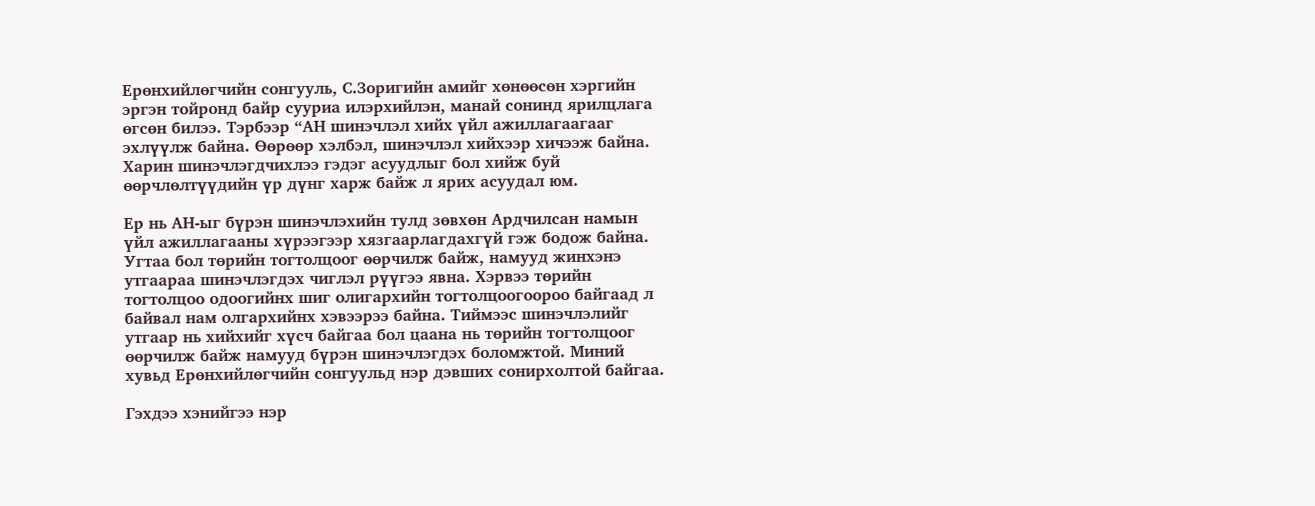Ерөнхийлөгчийн сонгууль, С.Зоригийн амийг хөнөөсөн хэргийн эргэн тойронд байр сууриа илэрхийлэн, манай сонинд ярилцлага өгсөн билээ. Тэрбээр “АН шинэчлэл хийх үйл ажиллагаагааг эхлүүлж байна. Өөрөөр хэлбэл, шинэчлэл хийхээр хичээж байна. Харин шинэчлэгдчихлээ гэдэг асуудлыг бол хийж буй өөрчлөлтүүдийн үр дүнг харж байж л ярих асуудал юм.

Ер нь АН-ыг бүрэн шинэчлэхийн тулд зөвхөн Ардчилсан намын үйл ажиллагааны хүрээгээр хязгаарлагдахгүй гэж бодож байна. Угтаа бол төрийн тогтолцоог өөрчилж байж, намууд жинхэнэ утгаараа шинэчлэгдэх чиглэл рүүгээ явна. Хэрвээ төрийн тогтолцоо одоогийнх шиг олигархийн тогтолцоогоороо байгаад л байвал нам олгархийнх хэвээрээ байна. Тиймээс шинэчлэлийг утгаар нь хийхийг хүсч байгаа бол цаана нь төрийн тогтолцоог өөрчилж байж намууд бүрэн шинэчлэгдэх боломжтой. Миний хувьд Ерөнхийлөгчийн сонгуульд нэр дэвших сонирхолтой байгаа.

Гэхдээ хэнийгээ нэр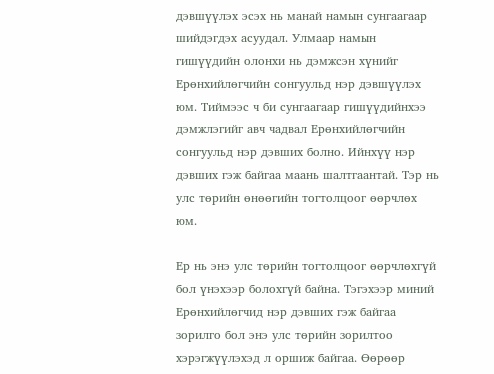дэвшүүлэх эсэх нь манай намын сунгаагаар шийдэгдэх асуудал. Улмаар намын гишүүдийн олонхи нь дэмжсэн хүнийг Ерөнхийлөгчийн сонгуульд нэр дэвшүүлэх юм. Тиймээс ч би сунгаагаар гишүүдийнхээ дэмжлэгийг авч чадвал Ерөнхийлөгчийн сонгуульд нэр дэвших болно. Ийнхүү нэр дэвших гэж байгаа маань шалтгаантай. Тэр нь улс төрийн өнөөгийн тогтолцоог өөрчлөх юм.

Ер нь энэ улс төрийн тогтолцоог өөрчлөхгүй бол үнэхээр болохгүй байна. Тэгэхээр миний Ерөнхийлөгчид нэр дэвших гэж байгаа зорилго бол энэ улс төрийн зорилтоо хэрэгжүүлэхэд л оршиж байгаа. Өөрөөр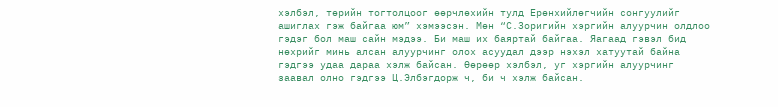хэлбэл, төрийн тогтолцоог өөрчлөхийн тулд Ерөнхийлөгчийн сонгуулийг ашиглах гэж байгаа юм” хэмээсэн. Мөн “С.Зоригийн хэргийн алуурчин олдлоо гэдэг бол маш сайн мэдээ. Би маш их баяртай байгаа. Яагаад гэвэл бид нөхрийг минь алсан алуурчинг олох асуудал дээр нэхэл хатуутай байна гэдгээ удаа дараа хэлж байсан. Өөрөөр хэлбэл, уг хэргийн алуурчинг заавал олно гэдгээ Ц.Элбэгдорж ч, би ч хэлж байсан.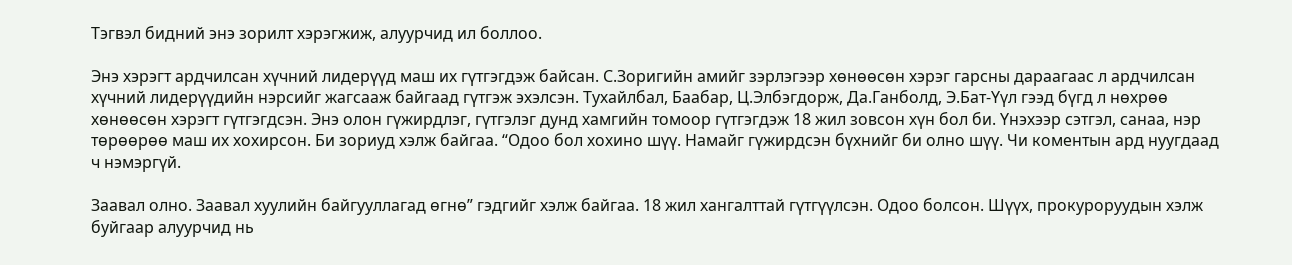Тэгвэл бидний энэ зорилт хэрэгжиж, алуурчид ил боллоо.

Энэ хэрэгт ардчилсан хүчний лидерүүд маш их гүтгэгдэж байсан. С.Зоригийн амийг зэрлэгээр хөнөөсөн хэрэг гарсны дараагаас л ардчилсан хүчний лидерүүдийн нэрсийг жагсааж байгаад гүтгэж эхэлсэн. Тухайлбал, Баабар, Ц.Элбэгдорж, Да.Ганболд, Э.Бат-Үүл гээд бүгд л нөхрөө хөнөөсөн хэрэгт гүтгэгдсэн. Энэ олон гүжирдлэг, гүтгэлэг дунд хамгийн томоор гүтгэгдэж 18 жил зовсон хүн бол би. Үнэхээр сэтгэл, санаа, нэр төрөөрөө маш их хохирсон. Би зориуд хэлж байгаа. “Одоо бол хохино шүү. Намайг гүжирдсэн бүхнийг би олно шүү. Чи коментын ард нуугдаад ч нэмэргүй.

Заавал олно. Заавал хуулийн байгууллагад өгнө” гэдгийг хэлж байгаа. 18 жил хангалттай гүтгүүлсэн. Одоо болсон. Шүүх, прокуроруудын хэлж буйгаар алуурчид нь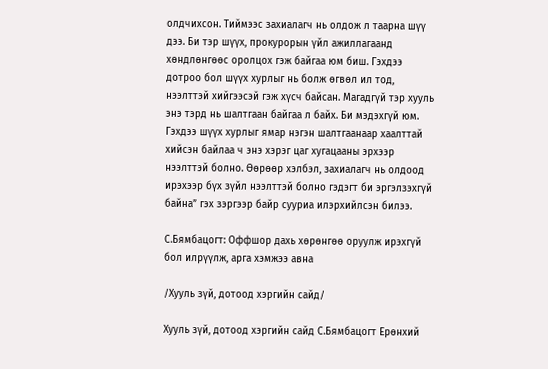олдчихсон. Тиймээс захиалагч нь олдож л таарна шүү дээ. Би тэр шүүх, прокурорын үйл ажиллагаанд хөндлөнгөөс оролцох гэж байгаа юм биш. Гэхдээ дотроо бол шүүх хурлыг нь болж өгвөл ил тод, нээлттэй хийгээсэй гэж хүсч байсан. Магадгүй тэр хууль энэ тэрд нь шалтгаан байгаа л байх. Би мэдэхгүй юм. Гэхдээ шүүх хурлыг ямар нэгэн шалтгаанаар хаалттай хийсэн байлаа ч энэ хэрэг цаг хугацааны эрхээр нээлттэй болно. Өөрөөр хэлбэл, захиалагч нь олдоод ирэхээр бүх зүйл нээлттэй болно гэдэгт би эргэлзэхгүй байна” гэх зэргээр байр сууриа илэрхийлсэн билээ.

С.Бямбацогт: Оффшор дахь хөрөнгөө оруулж ирэхгүй бол илрүүлж, арга хэмжээ авна

/Хууль зүй, дотоод хэргийн сайд/

Хууль зүй, дотоод хэргийн сайд С.Бямбацогт Ерөнхий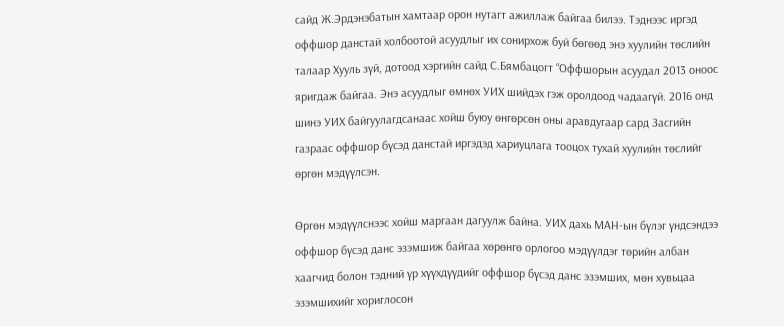сайд Ж.Эрдэнэбатын хамтаар орон нутагт ажиллаж байгаа билээ. Тэднээс иргэд оффшор данстай холбоотой асуудлыг их сонирхож буй бөгөөд энэ хуулийн төслийн талаар Хууль зүй, дотоод хэргийн сайд С.Бямбацогт “Оффшорын асуудал 2013 оноос яригдаж байгаа. Энэ асуудлыг өмнөх УИХ шийдэх гэж оролдоод чадаагүй. 2016 онд шинэ УИХ байгуулагдсанаас хойш буюу өнгөрсөн оны аравдугаар сард Засгийн газраас оффшор бүсэд данстай иргэдэд хариуцлага тооцох тухай хуулийн төслийг өргөн мэдүүлсэн.

Өргөн мэдүүлснээс хойш маргаан дагуулж байна. УИХ дахь МАН-ын бүлэг үндсэндээ оффшор бүсэд данс эзэмшиж байгаа хөрөнгө орлогоо мэдүүлдэг төрийн албан хаагчид болон тэдний үр хүүхдүүдийг оффшор бүсэд данс эзэмших, мөн хувьцаа эзэмшихийг хориглосон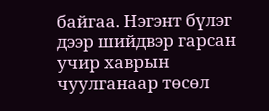байгаа. Нэгэнт бүлэг дээр шийдвэр гарсан учир хаврын чуулганаар төсөл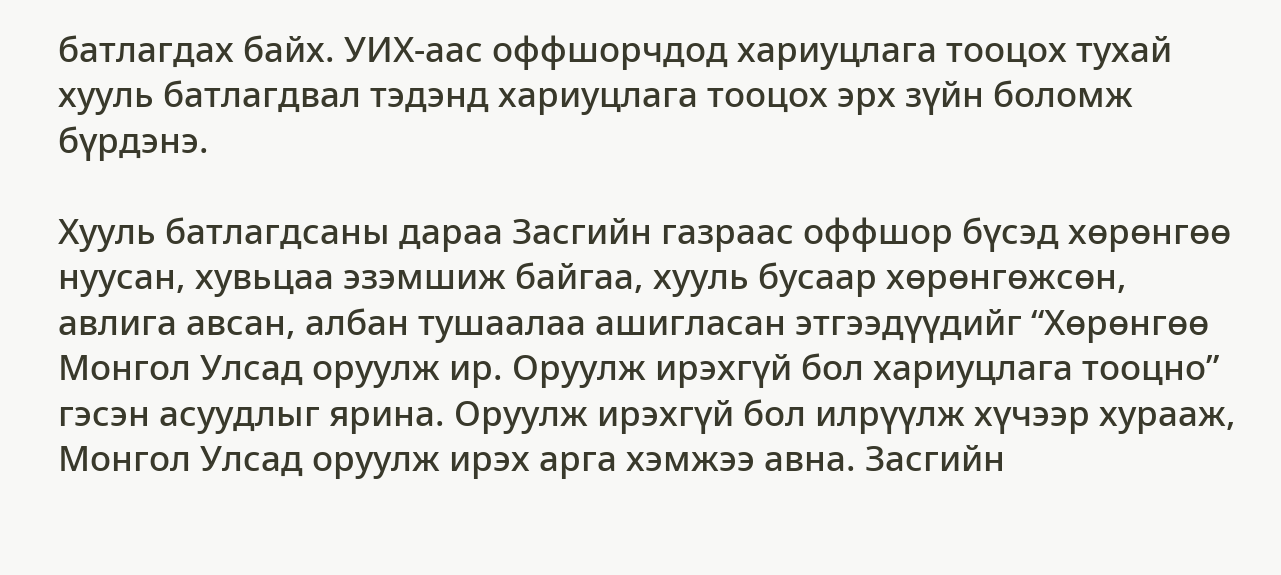батлагдах байх. УИХ-аас оффшорчдод хариуцлага тооцох тухай хууль батлагдвал тэдэнд хариуцлага тооцох эрх зүйн боломж бүрдэнэ.

Хууль батлагдсаны дараа Засгийн газраас оффшор бүсэд хөрөнгөө нуусан, хувьцаа эзэмшиж байгаа, хууль бусаар хөрөнгөжсөн, авлига авсан, албан тушаалаа ашигласан этгээдүүдийг “Хөрөнгөө Монгол Улсад оруулж ир. Оруулж ирэхгүй бол хариуцлага тооцно” гэсэн асуудлыг ярина. Оруулж ирэхгүй бол илрүүлж хүчээр хурааж, Монгол Улсад оруулж ирэх арга хэмжээ авна. Засгийн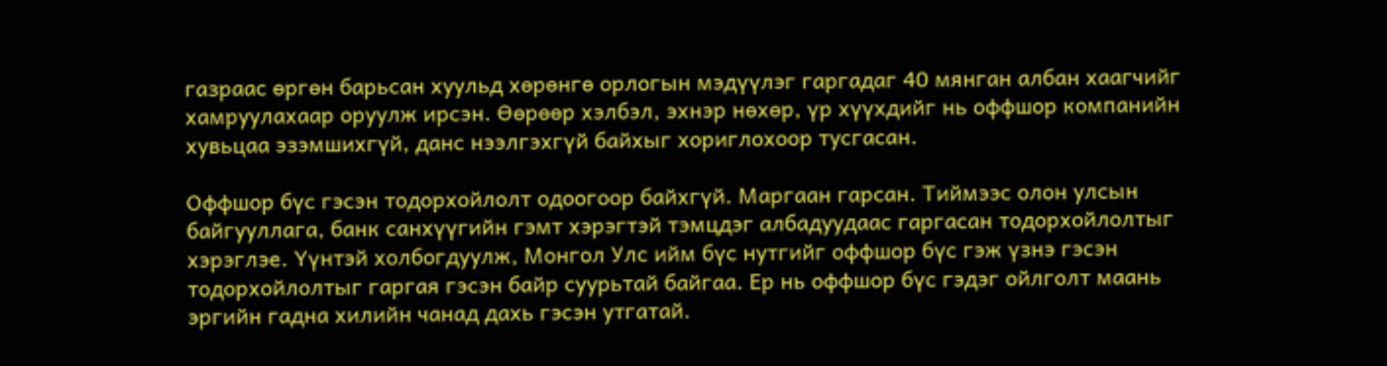газраас өргөн барьсан хуульд хөрөнгө орлогын мэдүүлэг гаргадаг 40 мянган албан хаагчийг хамруулахаар оруулж ирсэн. Өөрөөр хэлбэл, эхнэр нөхөр, үр хүүхдийг нь оффшор компанийн хувьцаа эзэмшихгүй, данс нээлгэхгүй байхыг хориглохоор тусгасан.

Оффшор бүс гэсэн тодорхойлолт одоогоор байхгүй. Маргаан гарсан. Тиймээс олон улсын байгууллага, банк санхүүгийн гэмт хэрэгтэй тэмцдэг албадуудаас гаргасан тодорхойлолтыг хэрэглэе. Үүнтэй холбогдуулж, Монгол Улс ийм бүс нутгийг оффшор бүс гэж үзнэ гэсэн тодорхойлолтыг гаргая гэсэн байр суурьтай байгаа. Ер нь оффшор бүс гэдэг ойлголт маань эргийн гадна хилийн чанад дахь гэсэн утгатай.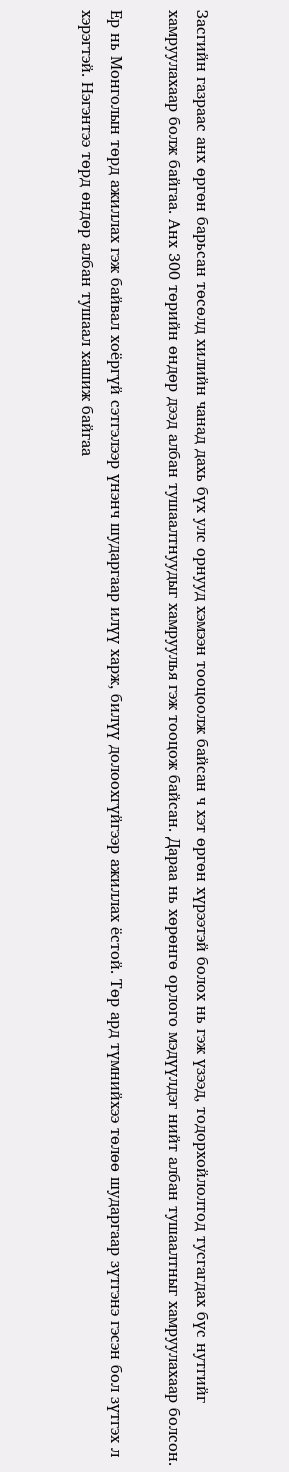Засгийн газраас анх өргөн барьсан төсөлд хилийн чанад дахь бүх улс орнууд хэмээн тооцоолж байсан ч хэт өргөн хүрээтэй болох нь гэж үзээд, тодорхойлолтод тусгагдах бүс нутгийг хамруулахаар болж байгаа. Анх 300 төрийн өндөр дээд албан тушаалтнуудыг хамруулья гэж тооцож байсан. Дараа нь хөрөнгө орлого мэдүүлдэг нийт албан тушаалтныг хамруулахаар болсон.

Ер нь Монголын төрд ажиллах гэж байвал хоёргүй сэтгэлээр үнэнч шударгаар илүү харж, билүү долоохгүйгээр ажиллах ёстой. Төр ард түмнийхээ төлөө шударгаар зүтгэнэ гэсэн бол зүтгэх л хэрэгтэй. Нэгэнтээ төрд өндөр албан тушаал хашиж байгаа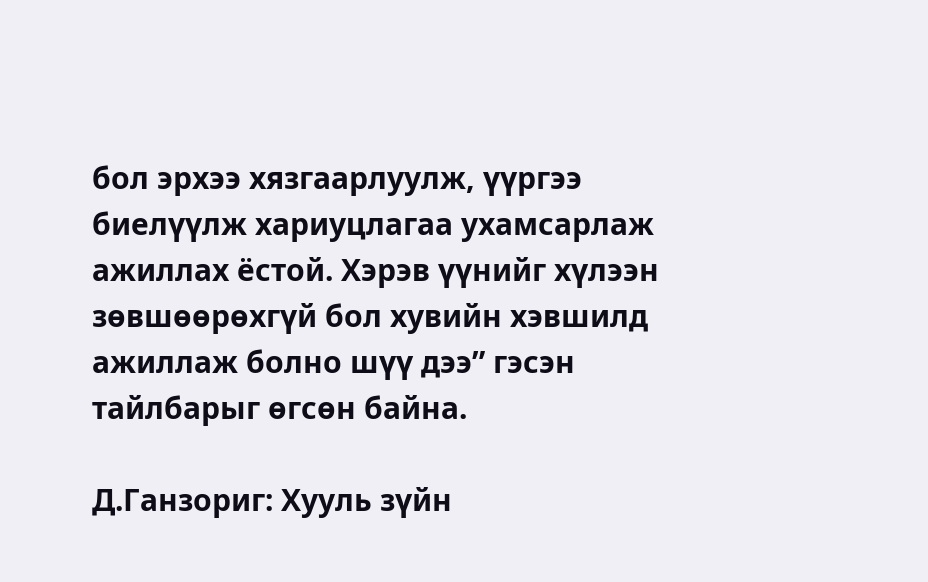бол эрхээ хязгаарлуулж, үүргээ биелүүлж хариуцлагаа ухамсарлаж ажиллах ёстой. Хэрэв үүнийг хүлээн зөвшөөрөхгүй бол хувийн хэвшилд ажиллаж болно шүү дээ” гэсэн тайлбарыг өгсөн байна.

Д.Ганзориг: Хууль зүйн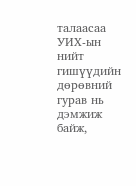талаасаа УИХ-ын нийт гишүүдийн дөрөвний гурав нь дэмжиж байж,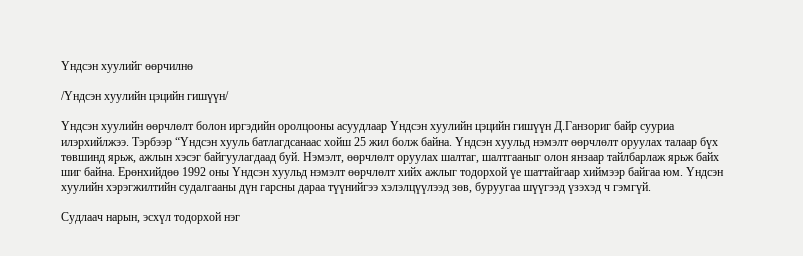Үндсэн хуулийг өөрчилнө

/Үндсэн хуулийн цэцийн гишүүн/

Үндсэн хуулийн өөрчлөлт болон иргэдийн оролцооны асуудлаар Үндсэн хуулийн цэцийн гишүүн Д.Ганзориг байр сууриа илэрхийлжээ. Тэрбээр “Үндсэн хууль батлагдсанаас хойш 25 жил болж байна. Үндсэн хуульд нэмэлт өөрчлөлт оруулах талаар бүх төвшинд ярьж, ажлын хэсэг байгуулагдаад буй. Нэмэлт, өөрчлөлт оруулах шалтаг, шалтгааныг олон янзаар тайлбарлаж ярьж байх шиг байна. Ерөнхийдөө 1992 оны Үндсэн хуульд нэмэлт өөрчлөлт хийх ажлыг тодорхой үе шаттайгаар хиймээр байгаа юм. Үндсэн хуулийн хэрэгжилтийн судалгааны дүн гарсны дараа түүнийгээ хэлэлцүүлээд зөв, буруугаа шүүгээд үзэхэд ч гэмгүй.

Судлаач нарын, эсхүл тодорхой нэг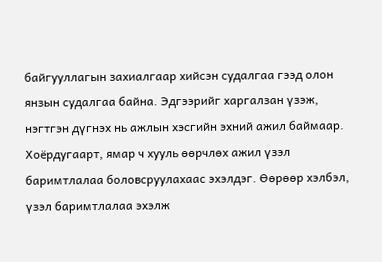байгууллагын захиалгаар хийсэн судалгаа гээд олон янзын судалгаа байна. Эдгээрийг харгалзан үзэж, нэгтгэн дүгнэх нь ажлын хэсгийн эхний ажил баймаар. Хоёрдугаарт, ямар ч хууль өөрчлөх ажил үзэл баримтлалаа боловсруулахаас эхэлдэг. Өөрөөр хэлбэл, үзэл баримтлалаа эхэлж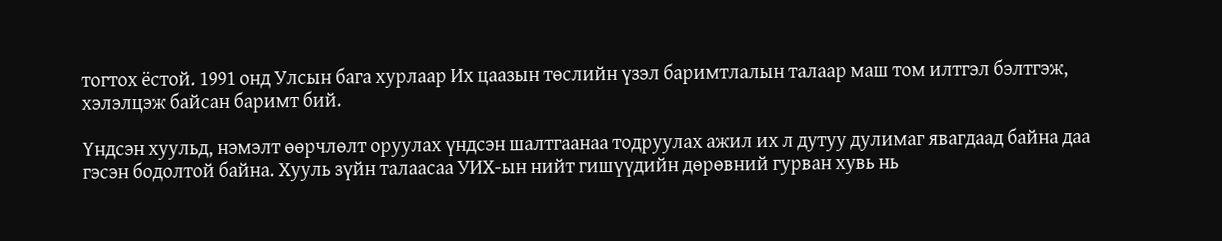тогтох ёстой. 1991 онд Улсын бага хурлаар Их цаазын төслийн үзэл баримтлалын талаар маш том илтгэл бэлтгэж, хэлэлцэж байсан баримт бий.

Үндсэн хуульд, нэмэлт өөрчлөлт оруулах үндсэн шалтгаанаа тодруулах ажил их л дутуу дулимаг явагдаад байна даа гэсэн бодолтой байна. Хууль зүйн талаасаа УИХ-ын нийт гишүүдийн дөрөвний гурван хувь нь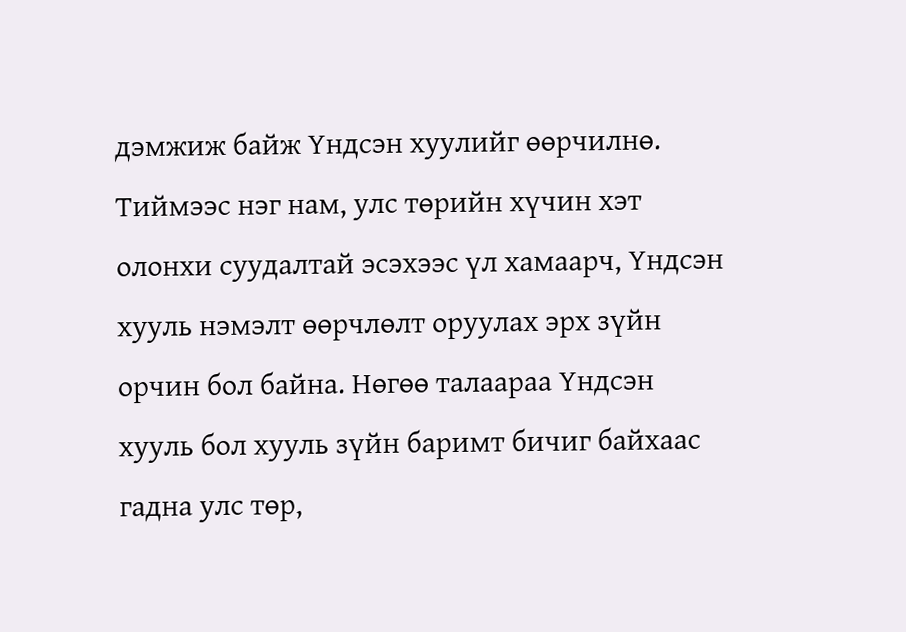дэмжиж байж Үндсэн хуулийг өөрчилнө. Тиймээс нэг нам, улс төрийн хүчин хэт олонхи суудалтай эсэхээс үл хамаарч, Үндсэн хууль нэмэлт өөрчлөлт оруулах эрх зүйн орчин бол байна. Нөгөө талаараа Үндсэн хууль бол хууль зүйн баримт бичиг байхаас гадна улс төр,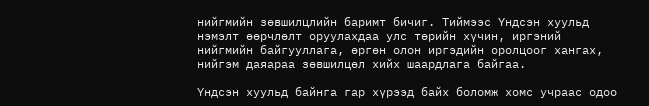нийгмийн зөвшилцлийн баримт бичиг. Тиймээс Үндсэн хуульд нэмэлт өөрчлөлт оруулахдаа улс төрийн хүчин, иргэний нийгмийн байгууллага, өргөн олон иргэдийн оролцоог хангах, нийгэм даяараа зөвшилцөл хийх шаардлага байгаа.

Үндсэн хуульд байнга гар хүрээд байх боломж хомс учраас одоо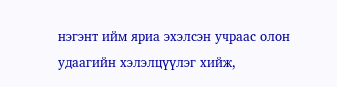нэгэнт ийм яриа эхэлсэн учраас олон удаагийн хэлэлцүүлэг хийж,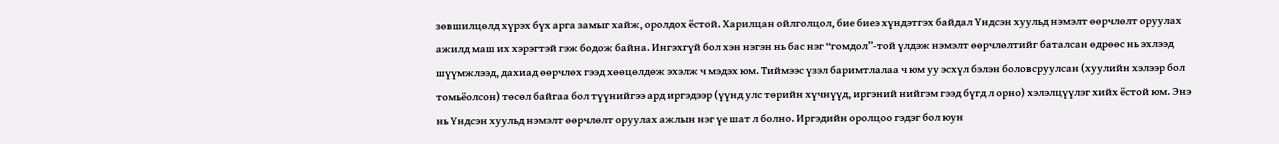зөвшилцөлд хүрэх бүх арга замыг хайж, оролдох ёстой. Харилцан ойлголцол, бие биеэ хүндэтгэх байдал Үндсэн хуульд нэмэлт өөрчлөлт оруулах ажилд маш их хэрэгтэй гэж бодож байна. Ингэхгүй бол хэн нэгэн нь бас нэг “гомдол”-той үлдэж нэмэлт өөрчлөлтийг баталсан өдрөөс нь эхлээд шүүмжлээд, дахиад өөрчлөх гээд хөөцөлдөж эхэлж ч мэдэх юм. Тиймээс үзэл баримтлалаа ч юм уу эсхүл бэлэн боловсруулсан (хуулийн хэлээр бол томьёолсон) төсөл байгаа бол түүнийгээ ард иргэдээр (үүнд улс төрийн хүчнүүд, иргэний нийгэм гээд бүгд л орно) хэлэлцүүлэг хийх ёстой юм. Энэ нь Үндсэн хуульд нэмэлт өөрчлөлт оруулах ажлын нэг үе шат л болно. Иргэдийн оролцоо гэдэг бол юун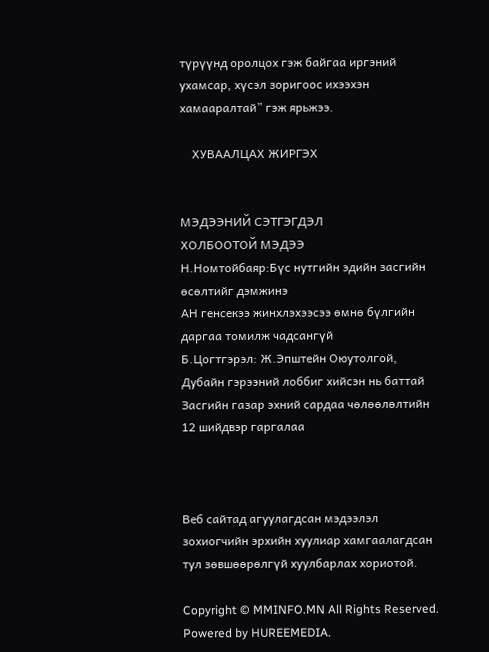түрүүнд оролцох гэж байгаа иргэний ухамсар, хүсэл зоригоос ихээхэн хамааралтай” гэж ярьжээ.

    ХУВААЛЦАХ ЖИРГЭХ


МЭДЭЭНИЙ СЭТГЭГДЭЛ
ХОЛБООТОЙ МЭДЭЭ
Н.Номтойбаяр:Бүс нутгийн эдийн засгийн өсөлтийг дэмжинэ
АН генсекээ жинхлэхээсээ өмнө бүлгийн даргаа томилж чадсангүй
Б.Цогтгэрэл: Ж.Эпштейн Оюутолгой, Дубайн гэрээний лоббиг хийсэн нь баттай
Засгийн газар эхний сардаа чөлөөлөлтийн 12 шийдвэр гаргалаа



Веб сайтад агуулагдсан мэдээлэл зохиогчийн эрхийн хуулиар хамгаалагдсан тул зөвшөөрөлгүй хуулбарлах хориотой.

Copyright © MMINFO.MN All Rights Reserved. Powered by HUREEMEDIA.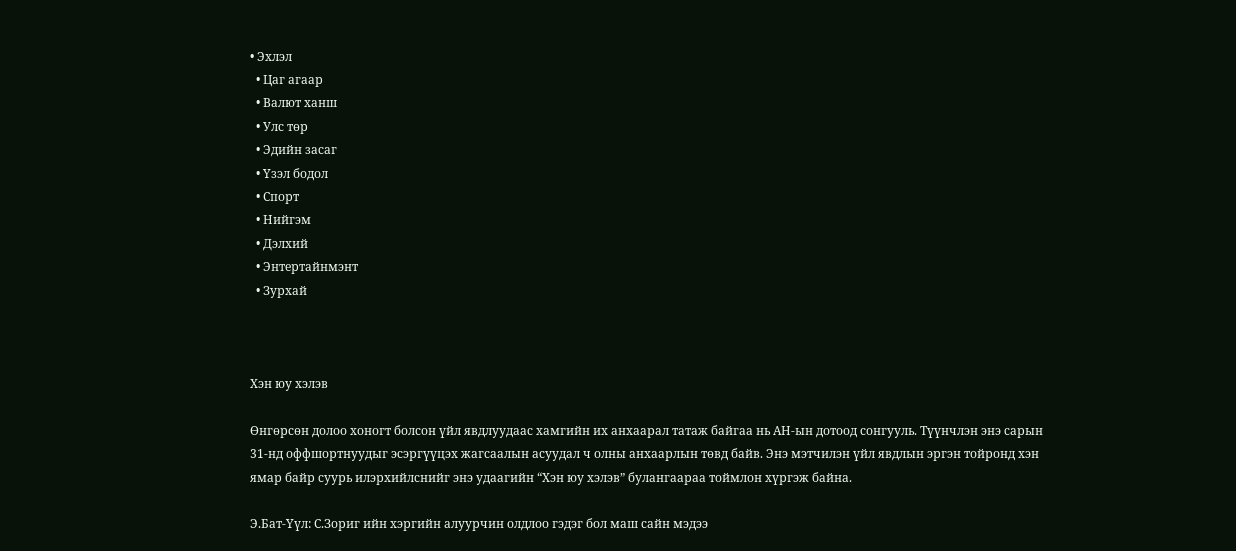• Эхлэл
  • Цаг агаар
  • Валют ханш
  • Улс төр
  • Эдийн засаг
  • Үзэл бодол
  • Спорт
  • Нийгэм
  • Дэлхий
  • Энтертайнмэнт
  • Зурхай



Хэн юу хэлэв

Өнгөрсөн долоо хоногт болсон үйл явдлуудаас хамгийн их анхаарал татаж байгаа нь АН-ын дотоод сонгууль. Түүнчлэн энэ сарын 31-нд оффшортнуудыг эсэргүүцэх жагсаалын асуудал ч олны анхаарлын төвд байв. Энэ мэтчилэн үйл явдлын эргэн тойронд хэн ямар байр суурь илэрхийлснийг энэ удаагийн “Хэн юу хэлэв” булангаараа тоймлон хүргэж байна.

Э.Бат-Үүл: С.Зориг ийн хэргийн алуурчин олдлоо гэдэг бол маш сайн мэдээ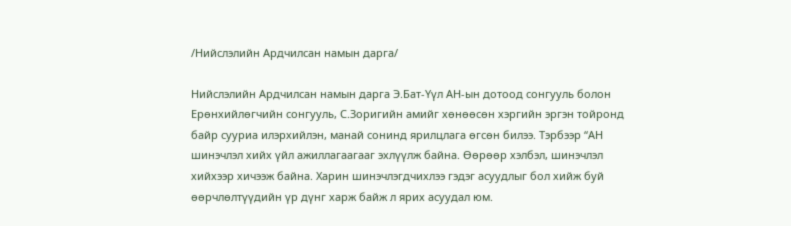/Нийслэлийн Ардчилсан намын дарга/

Нийслэлийн Ардчилсан намын дарга Э.Бат-Үүл АН-ын дотоод сонгууль болон Ерөнхийлөгчийн сонгууль, С.Зоригийн амийг хөнөөсөн хэргийн эргэн тойронд байр сууриа илэрхийлэн, манай сонинд ярилцлага өгсөн билээ. Тэрбээр “АН шинэчлэл хийх үйл ажиллагаагааг эхлүүлж байна. Өөрөөр хэлбэл, шинэчлэл хийхээр хичээж байна. Харин шинэчлэгдчихлээ гэдэг асуудлыг бол хийж буй өөрчлөлтүүдийн үр дүнг харж байж л ярих асуудал юм.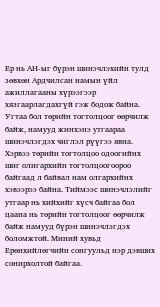Ер нь АН-ыг бүрэн шинэчлэхийн тулд зөвхөн Ардчилсан намын үйл ажиллагааны хүрээгээр хязгаарлагдахгүй гэж бодож байна. Угтаа бол төрийн тогтолцоог өөрчилж байж, намууд жинхэнэ утгаараа шинэчлэгдэх чиглэл рүүгээ явна. Хэрвээ төрийн тогтолцоо одоогийнх шиг олигархийн тогтолцоогоороо байгаад л байвал нам олгархийнх хэвээрээ байна. Тиймээс шинэчлэлийг утгаар нь хийхийг хүсч байгаа бол цаана нь төрийн тогтолцоог өөрчилж байж намууд бүрэн шинэчлэгдэх боломжтой. Миний хувьд Ерөнхийлөгчийн сонгуульд нэр дэвших сонирхолтой байгаа.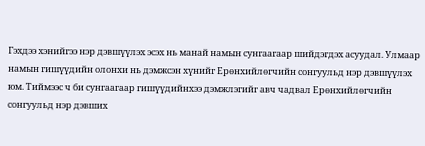Гэхдээ хэнийгээ нэр дэвшүүлэх эсэх нь манай намын сунгаагаар шийдэгдэх асуудал. Улмаар намын гишүүдийн олонхи нь дэмжсэн хүнийг Ерөнхийлөгчийн сонгуульд нэр дэвшүүлэх юм. Тиймээс ч би сунгаагаар гишүүдийнхээ дэмжлэгийг авч чадвал Ерөнхийлөгчийн сонгуульд нэр дэвших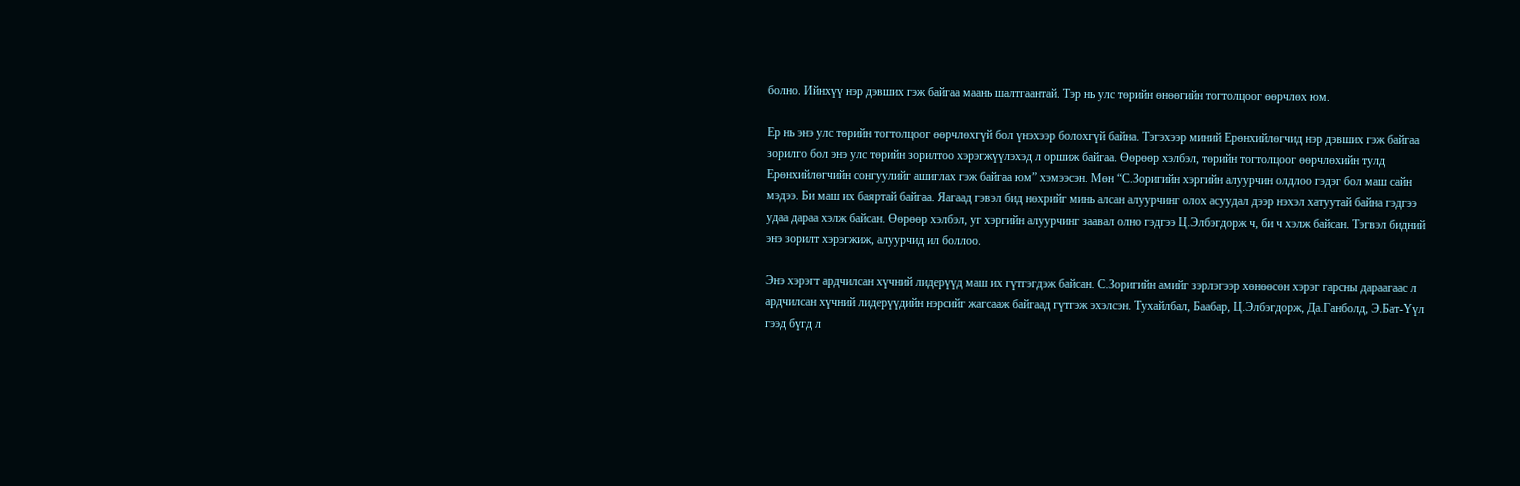болно. Ийнхүү нэр дэвших гэж байгаа маань шалтгаантай. Тэр нь улс төрийн өнөөгийн тогтолцоог өөрчлөх юм.

Ер нь энэ улс төрийн тогтолцоог өөрчлөхгүй бол үнэхээр болохгүй байна. Тэгэхээр миний Ерөнхийлөгчид нэр дэвших гэж байгаа зорилго бол энэ улс төрийн зорилтоо хэрэгжүүлэхэд л оршиж байгаа. Өөрөөр хэлбэл, төрийн тогтолцоог өөрчлөхийн тулд Ерөнхийлөгчийн сонгуулийг ашиглах гэж байгаа юм” хэмээсэн. Мөн “С.Зоригийн хэргийн алуурчин олдлоо гэдэг бол маш сайн мэдээ. Би маш их баяртай байгаа. Яагаад гэвэл бид нөхрийг минь алсан алуурчинг олох асуудал дээр нэхэл хатуутай байна гэдгээ удаа дараа хэлж байсан. Өөрөөр хэлбэл, уг хэргийн алуурчинг заавал олно гэдгээ Ц.Элбэгдорж ч, би ч хэлж байсан. Тэгвэл бидний энэ зорилт хэрэгжиж, алуурчид ил боллоо.

Энэ хэрэгт ардчилсан хүчний лидерүүд маш их гүтгэгдэж байсан. С.Зоригийн амийг зэрлэгээр хөнөөсөн хэрэг гарсны дараагаас л ардчилсан хүчний лидерүүдийн нэрсийг жагсааж байгаад гүтгэж эхэлсэн. Тухайлбал, Баабар, Ц.Элбэгдорж, Да.Ганболд, Э.Бат-Үүл гээд бүгд л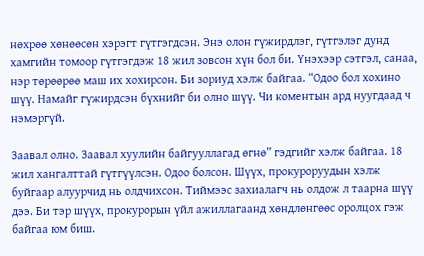нөхрөө хөнөөсөн хэрэгт гүтгэгдсэн. Энэ олон гүжирдлэг, гүтгэлэг дунд хамгийн томоор гүтгэгдэж 18 жил зовсон хүн бол би. Үнэхээр сэтгэл, санаа, нэр төрөөрөө маш их хохирсон. Би зориуд хэлж байгаа. “Одоо бол хохино шүү. Намайг гүжирдсэн бүхнийг би олно шүү. Чи коментын ард нуугдаад ч нэмэргүй.

Заавал олно. Заавал хуулийн байгууллагад өгнө” гэдгийг хэлж байгаа. 18 жил хангалттай гүтгүүлсэн. Одоо болсон. Шүүх, прокуроруудын хэлж буйгаар алуурчид нь олдчихсон. Тиймээс захиалагч нь олдож л таарна шүү дээ. Би тэр шүүх, прокурорын үйл ажиллагаанд хөндлөнгөөс оролцох гэж байгаа юм биш.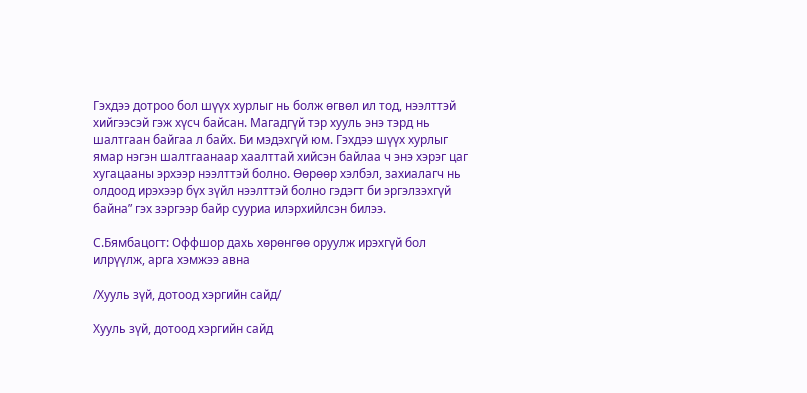Гэхдээ дотроо бол шүүх хурлыг нь болж өгвөл ил тод, нээлттэй хийгээсэй гэж хүсч байсан. Магадгүй тэр хууль энэ тэрд нь шалтгаан байгаа л байх. Би мэдэхгүй юм. Гэхдээ шүүх хурлыг ямар нэгэн шалтгаанаар хаалттай хийсэн байлаа ч энэ хэрэг цаг хугацааны эрхээр нээлттэй болно. Өөрөөр хэлбэл, захиалагч нь олдоод ирэхээр бүх зүйл нээлттэй болно гэдэгт би эргэлзэхгүй байна” гэх зэргээр байр сууриа илэрхийлсэн билээ.

С.Бямбацогт: Оффшор дахь хөрөнгөө оруулж ирэхгүй бол илрүүлж, арга хэмжээ авна

/Хууль зүй, дотоод хэргийн сайд/

Хууль зүй, дотоод хэргийн сайд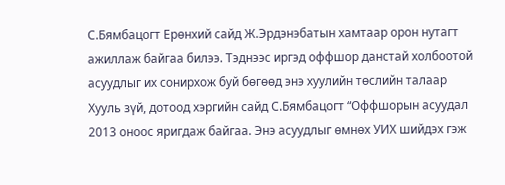С.Бямбацогт Ерөнхий сайд Ж.Эрдэнэбатын хамтаар орон нутагт ажиллаж байгаа билээ. Тэднээс иргэд оффшор данстай холбоотой асуудлыг их сонирхож буй бөгөөд энэ хуулийн төслийн талаар Хууль зүй, дотоод хэргийн сайд С.Бямбацогт “Оффшорын асуудал 2013 оноос яригдаж байгаа. Энэ асуудлыг өмнөх УИХ шийдэх гэж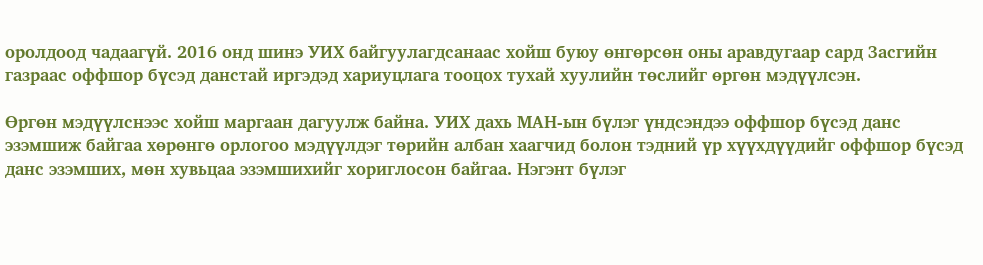оролдоод чадаагүй. 2016 онд шинэ УИХ байгуулагдсанаас хойш буюу өнгөрсөн оны аравдугаар сард Засгийн газраас оффшор бүсэд данстай иргэдэд хариуцлага тооцох тухай хуулийн төслийг өргөн мэдүүлсэн.

Өргөн мэдүүлснээс хойш маргаан дагуулж байна. УИХ дахь МАН-ын бүлэг үндсэндээ оффшор бүсэд данс эзэмшиж байгаа хөрөнгө орлогоо мэдүүлдэг төрийн албан хаагчид болон тэдний үр хүүхдүүдийг оффшор бүсэд данс эзэмших, мөн хувьцаа эзэмшихийг хориглосон байгаа. Нэгэнт бүлэг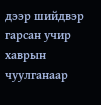дээр шийдвэр гарсан учир хаврын чуулганаар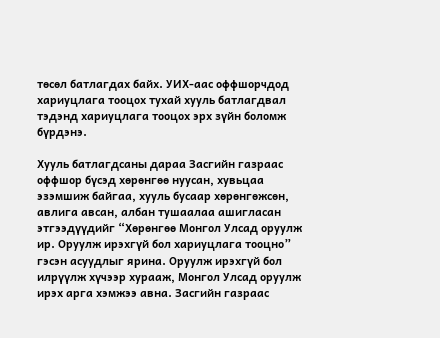төсөл батлагдах байх. УИХ-аас оффшорчдод хариуцлага тооцох тухай хууль батлагдвал тэдэнд хариуцлага тооцох эрх зүйн боломж бүрдэнэ.

Хууль батлагдсаны дараа Засгийн газраас оффшор бүсэд хөрөнгөө нуусан, хувьцаа эзэмшиж байгаа, хууль бусаар хөрөнгөжсөн, авлига авсан, албан тушаалаа ашигласан этгээдүүдийг “Хөрөнгөө Монгол Улсад оруулж ир. Оруулж ирэхгүй бол хариуцлага тооцно” гэсэн асуудлыг ярина. Оруулж ирэхгүй бол илрүүлж хүчээр хурааж, Монгол Улсад оруулж ирэх арга хэмжээ авна. Засгийн газраас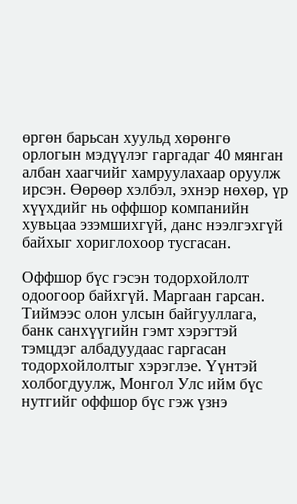өргөн барьсан хуульд хөрөнгө орлогын мэдүүлэг гаргадаг 40 мянган албан хаагчийг хамруулахаар оруулж ирсэн. Өөрөөр хэлбэл, эхнэр нөхөр, үр хүүхдийг нь оффшор компанийн хувьцаа эзэмшихгүй, данс нээлгэхгүй байхыг хориглохоор тусгасан.

Оффшор бүс гэсэн тодорхойлолт одоогоор байхгүй. Маргаан гарсан. Тиймээс олон улсын байгууллага, банк санхүүгийн гэмт хэрэгтэй тэмцдэг албадуудаас гаргасан тодорхойлолтыг хэрэглэе. Үүнтэй холбогдуулж, Монгол Улс ийм бүс нутгийг оффшор бүс гэж үзнэ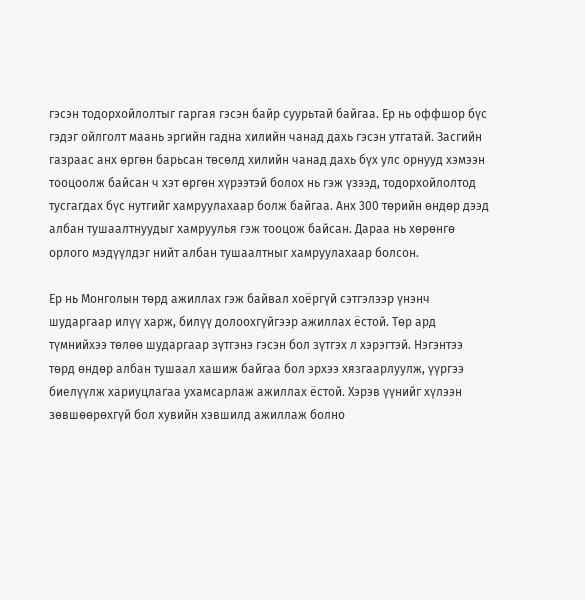гэсэн тодорхойлолтыг гаргая гэсэн байр суурьтай байгаа. Ер нь оффшор бүс гэдэг ойлголт маань эргийн гадна хилийн чанад дахь гэсэн утгатай. Засгийн газраас анх өргөн барьсан төсөлд хилийн чанад дахь бүх улс орнууд хэмээн тооцоолж байсан ч хэт өргөн хүрээтэй болох нь гэж үзээд, тодорхойлолтод тусгагдах бүс нутгийг хамруулахаар болж байгаа. Анх 300 төрийн өндөр дээд албан тушаалтнуудыг хамруулья гэж тооцож байсан. Дараа нь хөрөнгө орлого мэдүүлдэг нийт албан тушаалтныг хамруулахаар болсон.

Ер нь Монголын төрд ажиллах гэж байвал хоёргүй сэтгэлээр үнэнч шударгаар илүү харж, билүү долоохгүйгээр ажиллах ёстой. Төр ард түмнийхээ төлөө шударгаар зүтгэнэ гэсэн бол зүтгэх л хэрэгтэй. Нэгэнтээ төрд өндөр албан тушаал хашиж байгаа бол эрхээ хязгаарлуулж, үүргээ биелүүлж хариуцлагаа ухамсарлаж ажиллах ёстой. Хэрэв үүнийг хүлээн зөвшөөрөхгүй бол хувийн хэвшилд ажиллаж болно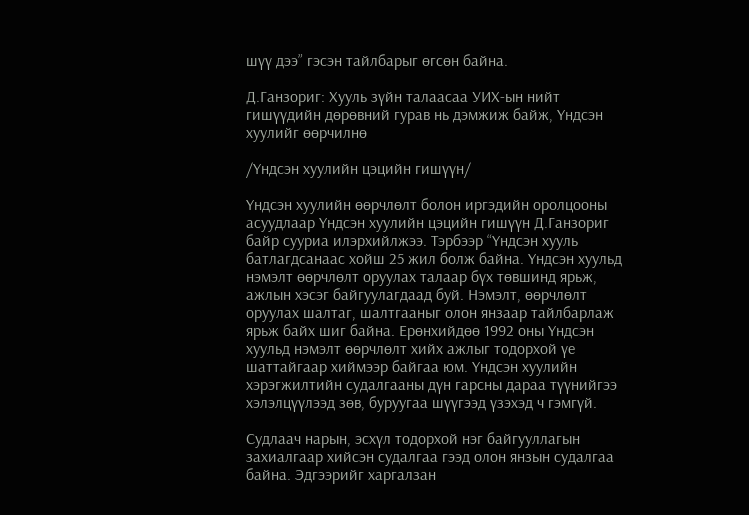шүү дээ” гэсэн тайлбарыг өгсөн байна.

Д.Ганзориг: Хууль зүйн талаасаа УИХ-ын нийт гишүүдийн дөрөвний гурав нь дэмжиж байж, Үндсэн хуулийг өөрчилнө

/Үндсэн хуулийн цэцийн гишүүн/

Үндсэн хуулийн өөрчлөлт болон иргэдийн оролцооны асуудлаар Үндсэн хуулийн цэцийн гишүүн Д.Ганзориг байр сууриа илэрхийлжээ. Тэрбээр “Үндсэн хууль батлагдсанаас хойш 25 жил болж байна. Үндсэн хуульд нэмэлт өөрчлөлт оруулах талаар бүх төвшинд ярьж, ажлын хэсэг байгуулагдаад буй. Нэмэлт, өөрчлөлт оруулах шалтаг, шалтгааныг олон янзаар тайлбарлаж ярьж байх шиг байна. Ерөнхийдөө 1992 оны Үндсэн хуульд нэмэлт өөрчлөлт хийх ажлыг тодорхой үе шаттайгаар хиймээр байгаа юм. Үндсэн хуулийн хэрэгжилтийн судалгааны дүн гарсны дараа түүнийгээ хэлэлцүүлээд зөв, буруугаа шүүгээд үзэхэд ч гэмгүй.

Судлаач нарын, эсхүл тодорхой нэг байгууллагын захиалгаар хийсэн судалгаа гээд олон янзын судалгаа байна. Эдгээрийг харгалзан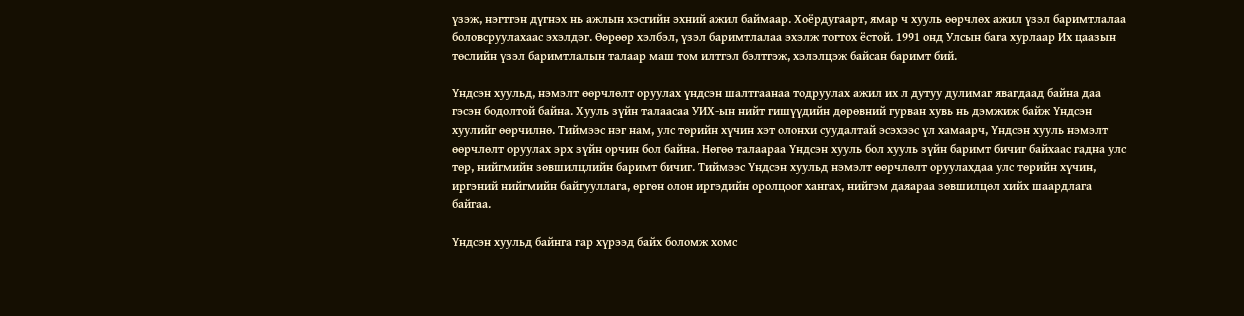үзэж, нэгтгэн дүгнэх нь ажлын хэсгийн эхний ажил баймаар. Хоёрдугаарт, ямар ч хууль өөрчлөх ажил үзэл баримтлалаа боловсруулахаас эхэлдэг. Өөрөөр хэлбэл, үзэл баримтлалаа эхэлж тогтох ёстой. 1991 онд Улсын бага хурлаар Их цаазын төслийн үзэл баримтлалын талаар маш том илтгэл бэлтгэж, хэлэлцэж байсан баримт бий.

Үндсэн хуульд, нэмэлт өөрчлөлт оруулах үндсэн шалтгаанаа тодруулах ажил их л дутуу дулимаг явагдаад байна даа гэсэн бодолтой байна. Хууль зүйн талаасаа УИХ-ын нийт гишүүдийн дөрөвний гурван хувь нь дэмжиж байж Үндсэн хуулийг өөрчилнө. Тиймээс нэг нам, улс төрийн хүчин хэт олонхи суудалтай эсэхээс үл хамаарч, Үндсэн хууль нэмэлт өөрчлөлт оруулах эрх зүйн орчин бол байна. Нөгөө талаараа Үндсэн хууль бол хууль зүйн баримт бичиг байхаас гадна улс төр, нийгмийн зөвшилцлийн баримт бичиг. Тиймээс Үндсэн хуульд нэмэлт өөрчлөлт оруулахдаа улс төрийн хүчин, иргэний нийгмийн байгууллага, өргөн олон иргэдийн оролцоог хангах, нийгэм даяараа зөвшилцөл хийх шаардлага байгаа.

Үндсэн хуульд байнга гар хүрээд байх боломж хомс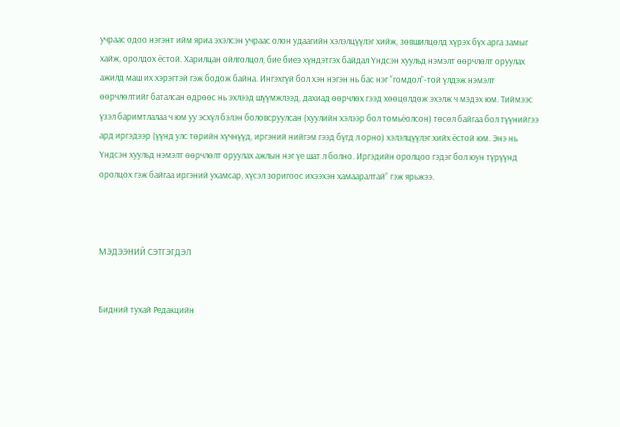учраас одоо нэгэнт ийм яриа эхэлсэн учраас олон удаагийн хэлэлцүүлэг хийж, зөвшилцөлд хүрэх бүх арга замыг хайж, оролдох ёстой. Харилцан ойлголцол, бие биеэ хүндэтгэх байдал Үндсэн хуульд нэмэлт өөрчлөлт оруулах ажилд маш их хэрэгтэй гэж бодож байна. Ингэхгүй бол хэн нэгэн нь бас нэг “гомдол”-той үлдэж нэмэлт өөрчлөлтийг баталсан өдрөөс нь эхлээд шүүмжлээд, дахиад өөрчлөх гээд хөөцөлдөж эхэлж ч мэдэх юм. Тиймээс үзэл баримтлалаа ч юм уу эсхүл бэлэн боловсруулсан (хуулийн хэлээр бол томьёолсон) төсөл байгаа бол түүнийгээ ард иргэдээр (үүнд улс төрийн хүчнүүд, иргэний нийгэм гээд бүгд л орно) хэлэлцүүлэг хийх ёстой юм. Энэ нь Үндсэн хуульд нэмэлт өөрчлөлт оруулах ажлын нэг үе шат л болно. Иргэдийн оролцоо гэдэг бол юун түрүүнд оролцох гэж байгаа иргэний ухамсар, хүсэл зоригоос ихээхэн хамааралтай” гэж ярьжээ.



МЭДЭЭНИЙ СЭТГЭГДЭЛ


Бидний тухай Редакцийн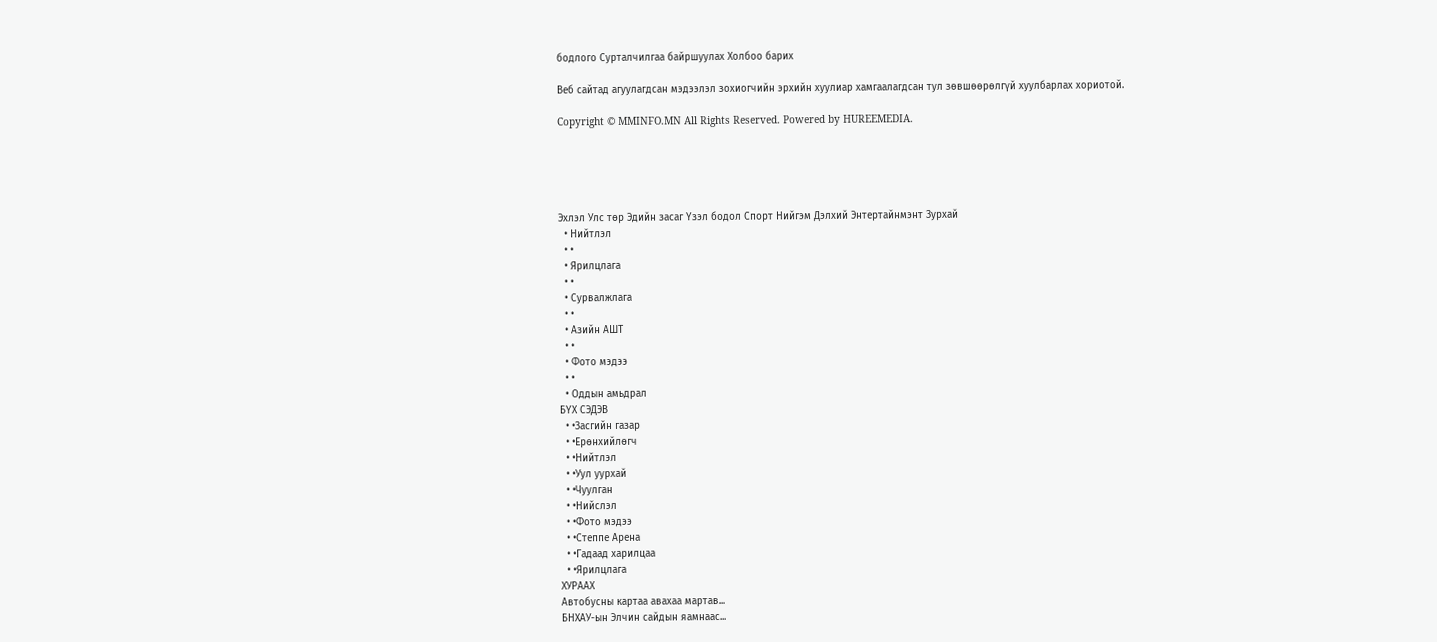бодлого Сурталчилгаа байршуулах Холбоо барих

Веб сайтад агуулагдсан мэдээлэл зохиогчийн эрхийн хуулиар хамгаалагдсан тул зөвшөөрөлгүй хуулбарлах хориотой.

Copyright © MMINFO.MN All Rights Reserved. Powered by HUREEMEDIA.





Эхлэл Улс төр Эдийн засаг Үзэл бодол Спорт Нийгэм Дэлхий Энтертайнмэнт Зурхай
  • Нийтлэл
  • •
  • Ярилцлага
  • •
  • Сурвалжлага
  • •
  • Азийн АШТ
  • •
  • Фото мэдээ
  • •
  • Оддын амьдрал
БҮХ СЭДЭВ
  • •Засгийн газар
  • •Ерөнхийлөгч
  • •Нийтлэл
  • •Уул уурхай
  • •Чуулган
  • •Нийслэл
  • •Фото мэдээ
  • •Степпе Арена
  • •Гадаад харилцаа
  • •Ярилцлага
ХУРААХ
Автобусны картаа авахаа мартав...
БНХАУ-ын Элчин сайдын яамнаас...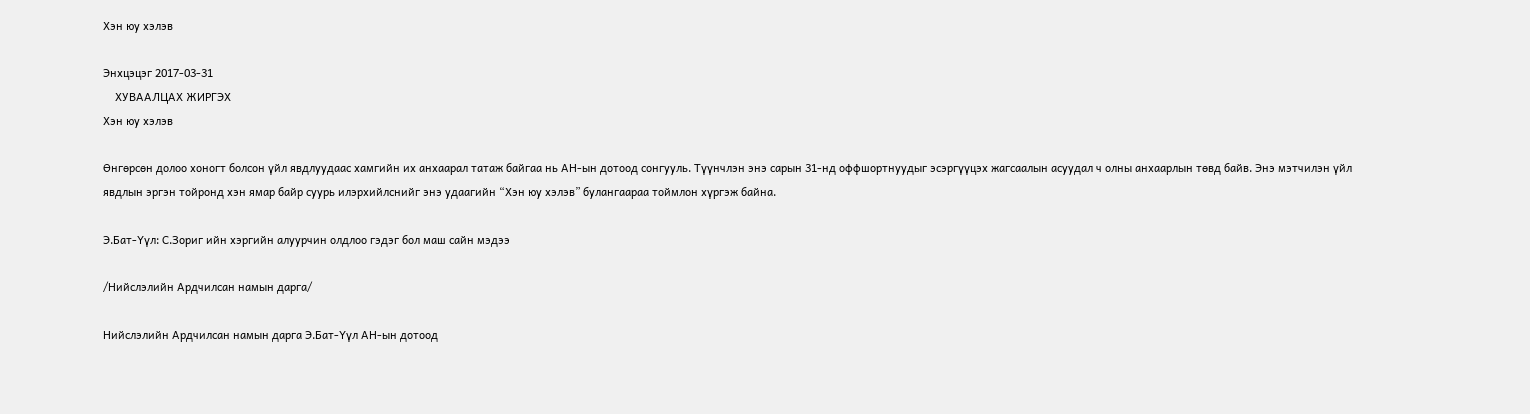Хэн юу хэлэв

Энхцэцэг 2017-03-31
    ХУВААЛЦАХ ЖИРГЭХ
Хэн юу хэлэв

Өнгөрсөн долоо хоногт болсон үйл явдлуудаас хамгийн их анхаарал татаж байгаа нь АН-ын дотоод сонгууль. Түүнчлэн энэ сарын 31-нд оффшортнуудыг эсэргүүцэх жагсаалын асуудал ч олны анхаарлын төвд байв. Энэ мэтчилэн үйл явдлын эргэн тойронд хэн ямар байр суурь илэрхийлснийг энэ удаагийн “Хэн юу хэлэв” булангаараа тоймлон хүргэж байна.

Э.Бат-Үүл: С.Зориг ийн хэргийн алуурчин олдлоо гэдэг бол маш сайн мэдээ

/Нийслэлийн Ардчилсан намын дарга/

Нийслэлийн Ардчилсан намын дарга Э.Бат-Үүл АН-ын дотоод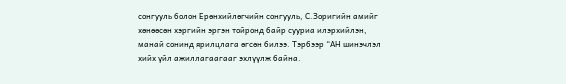сонгууль болон Ерөнхийлөгчийн сонгууль, С.Зоригийн амийг хөнөөсөн хэргийн эргэн тойронд байр сууриа илэрхийлэн, манай сонинд ярилцлага өгсөн билээ. Тэрбээр “АН шинэчлэл хийх үйл ажиллагаагааг эхлүүлж байна.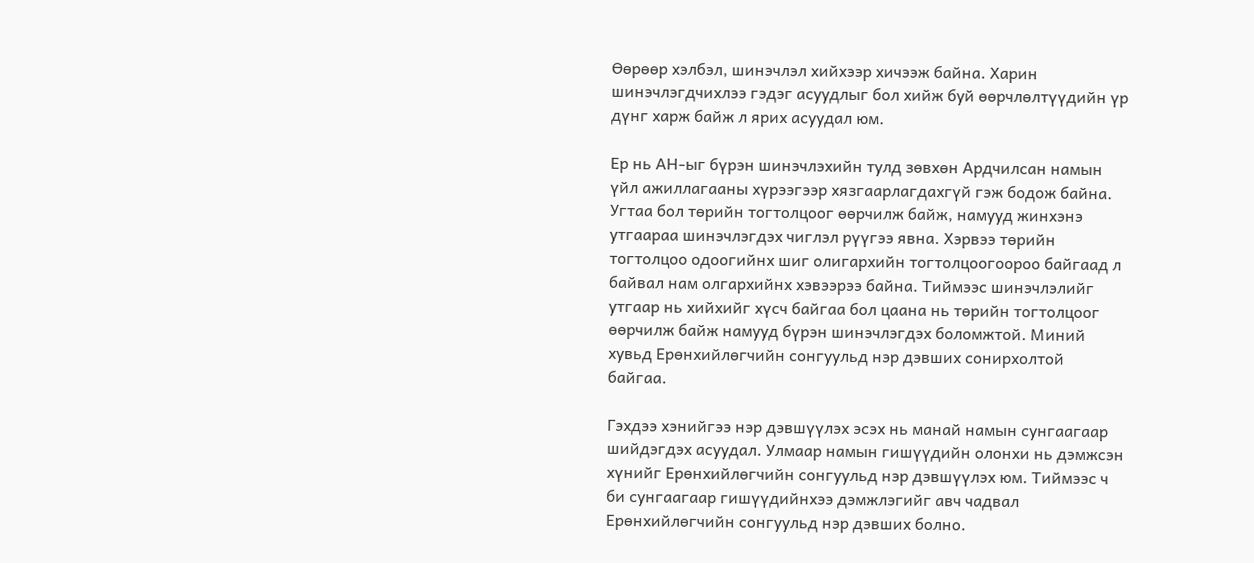Өөрөөр хэлбэл, шинэчлэл хийхээр хичээж байна. Харин шинэчлэгдчихлээ гэдэг асуудлыг бол хийж буй өөрчлөлтүүдийн үр дүнг харж байж л ярих асуудал юм.

Ер нь АН-ыг бүрэн шинэчлэхийн тулд зөвхөн Ардчилсан намын үйл ажиллагааны хүрээгээр хязгаарлагдахгүй гэж бодож байна. Угтаа бол төрийн тогтолцоог өөрчилж байж, намууд жинхэнэ утгаараа шинэчлэгдэх чиглэл рүүгээ явна. Хэрвээ төрийн тогтолцоо одоогийнх шиг олигархийн тогтолцоогоороо байгаад л байвал нам олгархийнх хэвээрээ байна. Тиймээс шинэчлэлийг утгаар нь хийхийг хүсч байгаа бол цаана нь төрийн тогтолцоог өөрчилж байж намууд бүрэн шинэчлэгдэх боломжтой. Миний хувьд Ерөнхийлөгчийн сонгуульд нэр дэвших сонирхолтой байгаа.

Гэхдээ хэнийгээ нэр дэвшүүлэх эсэх нь манай намын сунгаагаар шийдэгдэх асуудал. Улмаар намын гишүүдийн олонхи нь дэмжсэн хүнийг Ерөнхийлөгчийн сонгуульд нэр дэвшүүлэх юм. Тиймээс ч би сунгаагаар гишүүдийнхээ дэмжлэгийг авч чадвал Ерөнхийлөгчийн сонгуульд нэр дэвших болно.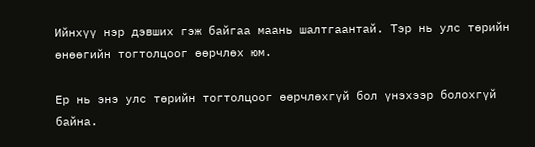Ийнхүү нэр дэвших гэж байгаа маань шалтгаантай. Тэр нь улс төрийн өнөөгийн тогтолцоог өөрчлөх юм.

Ер нь энэ улс төрийн тогтолцоог өөрчлөхгүй бол үнэхээр болохгүй байна.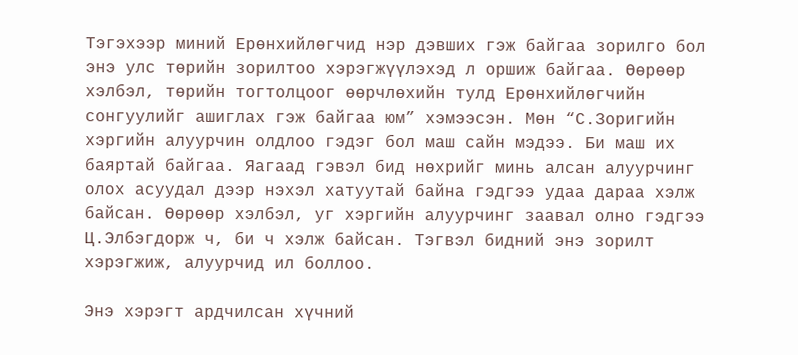Тэгэхээр миний Ерөнхийлөгчид нэр дэвших гэж байгаа зорилго бол энэ улс төрийн зорилтоо хэрэгжүүлэхэд л оршиж байгаа. Өөрөөр хэлбэл, төрийн тогтолцоог өөрчлөхийн тулд Ерөнхийлөгчийн сонгуулийг ашиглах гэж байгаа юм” хэмээсэн. Мөн “С.Зоригийн хэргийн алуурчин олдлоо гэдэг бол маш сайн мэдээ. Би маш их баяртай байгаа. Яагаад гэвэл бид нөхрийг минь алсан алуурчинг олох асуудал дээр нэхэл хатуутай байна гэдгээ удаа дараа хэлж байсан. Өөрөөр хэлбэл, уг хэргийн алуурчинг заавал олно гэдгээ Ц.Элбэгдорж ч, би ч хэлж байсан. Тэгвэл бидний энэ зорилт хэрэгжиж, алуурчид ил боллоо.

Энэ хэрэгт ардчилсан хүчний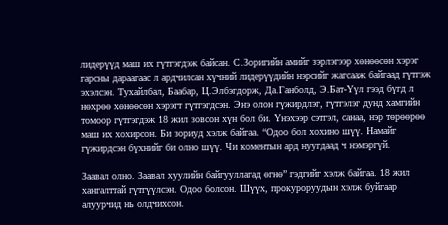лидерүүд маш их гүтгэгдэж байсан. С.Зоригийн амийг зэрлэгээр хөнөөсөн хэрэг гарсны дараагаас л ардчилсан хүчний лидерүүдийн нэрсийг жагсааж байгаад гүтгэж эхэлсэн. Тухайлбал, Баабар, Ц.Элбэгдорж, Да.Ганболд, Э.Бат-Үүл гээд бүгд л нөхрөө хөнөөсөн хэрэгт гүтгэгдсэн. Энэ олон гүжирдлэг, гүтгэлэг дунд хамгийн томоор гүтгэгдэж 18 жил зовсон хүн бол би. Үнэхээр сэтгэл, санаа, нэр төрөөрөө маш их хохирсон. Би зориуд хэлж байгаа. “Одоо бол хохино шүү. Намайг гүжирдсэн бүхнийг би олно шүү. Чи коментын ард нуугдаад ч нэмэргүй.

Заавал олно. Заавал хуулийн байгууллагад өгнө” гэдгийг хэлж байгаа. 18 жил хангалттай гүтгүүлсэн. Одоо болсон. Шүүх, прокуроруудын хэлж буйгаар алуурчид нь олдчихсон.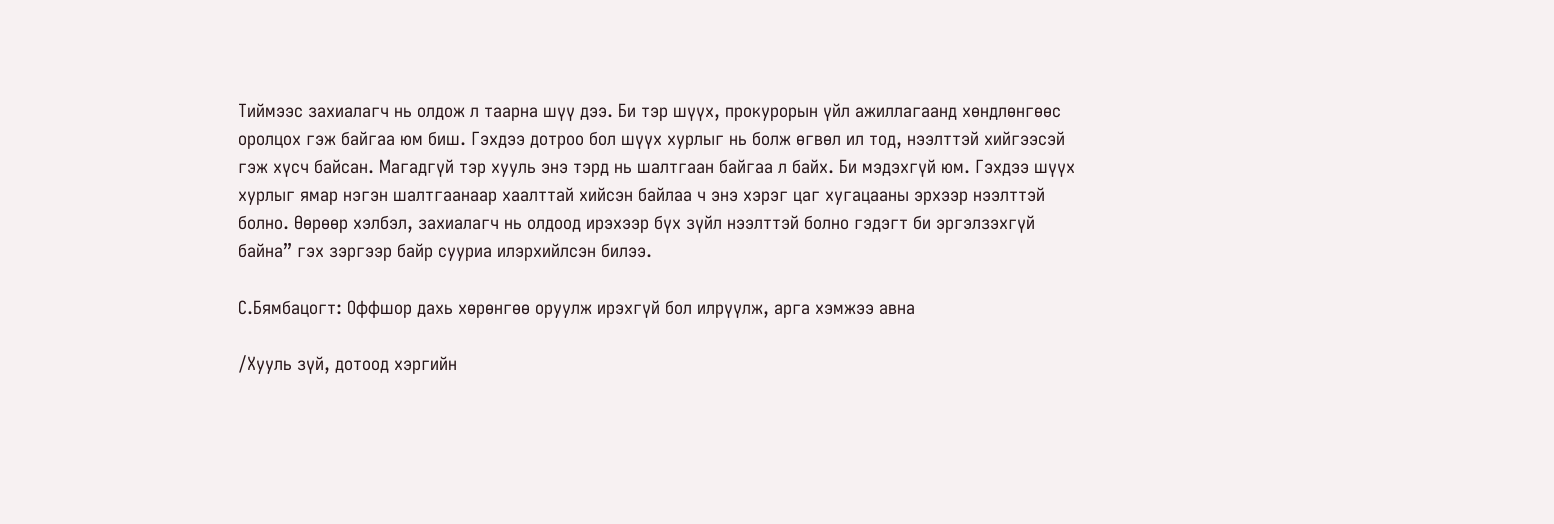Тиймээс захиалагч нь олдож л таарна шүү дээ. Би тэр шүүх, прокурорын үйл ажиллагаанд хөндлөнгөөс оролцох гэж байгаа юм биш. Гэхдээ дотроо бол шүүх хурлыг нь болж өгвөл ил тод, нээлттэй хийгээсэй гэж хүсч байсан. Магадгүй тэр хууль энэ тэрд нь шалтгаан байгаа л байх. Би мэдэхгүй юм. Гэхдээ шүүх хурлыг ямар нэгэн шалтгаанаар хаалттай хийсэн байлаа ч энэ хэрэг цаг хугацааны эрхээр нээлттэй болно. Өөрөөр хэлбэл, захиалагч нь олдоод ирэхээр бүх зүйл нээлттэй болно гэдэгт би эргэлзэхгүй байна” гэх зэргээр байр сууриа илэрхийлсэн билээ.

С.Бямбацогт: Оффшор дахь хөрөнгөө оруулж ирэхгүй бол илрүүлж, арга хэмжээ авна

/Хууль зүй, дотоод хэргийн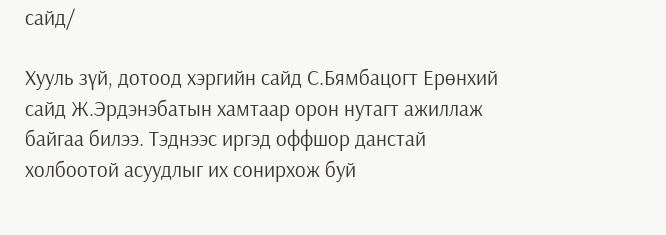сайд/

Хууль зүй, дотоод хэргийн сайд С.Бямбацогт Ерөнхий сайд Ж.Эрдэнэбатын хамтаар орон нутагт ажиллаж байгаа билээ. Тэднээс иргэд оффшор данстай холбоотой асуудлыг их сонирхож буй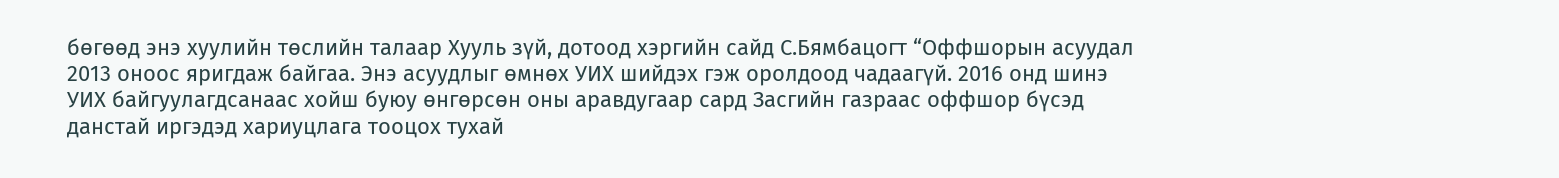бөгөөд энэ хуулийн төслийн талаар Хууль зүй, дотоод хэргийн сайд С.Бямбацогт “Оффшорын асуудал 2013 оноос яригдаж байгаа. Энэ асуудлыг өмнөх УИХ шийдэх гэж оролдоод чадаагүй. 2016 онд шинэ УИХ байгуулагдсанаас хойш буюу өнгөрсөн оны аравдугаар сард Засгийн газраас оффшор бүсэд данстай иргэдэд хариуцлага тооцох тухай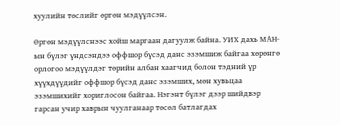хуулийн төслийг өргөн мэдүүлсэн.

Өргөн мэдүүлснээс хойш маргаан дагуулж байна. УИХ дахь МАН-ын бүлэг үндсэндээ оффшор бүсэд данс эзэмшиж байгаа хөрөнгө орлогоо мэдүүлдэг төрийн албан хаагчид болон тэдний үр хүүхдүүдийг оффшор бүсэд данс эзэмших, мөн хувьцаа эзэмшихийг хориглосон байгаа. Нэгэнт бүлэг дээр шийдвэр гарсан учир хаврын чуулганаар төсөл батлагдах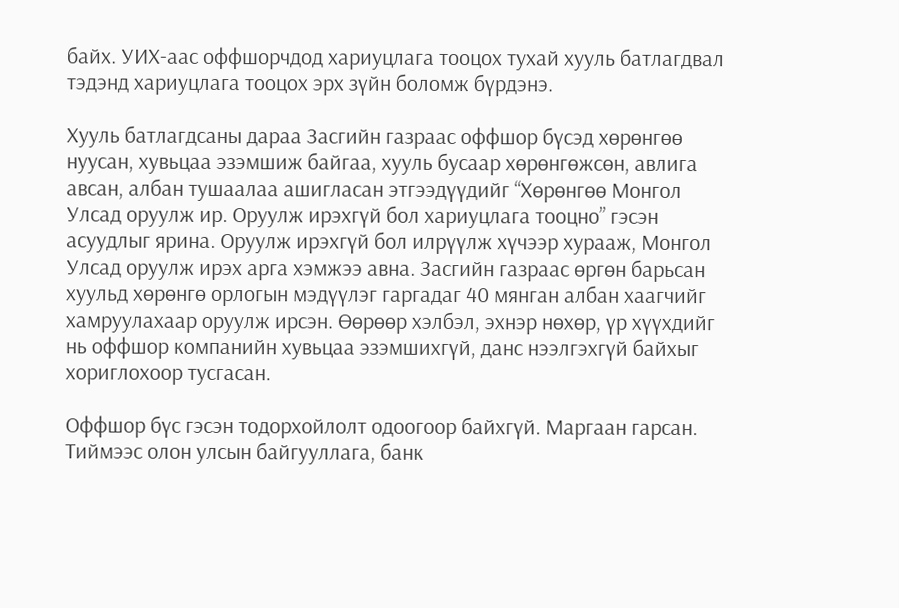байх. УИХ-аас оффшорчдод хариуцлага тооцох тухай хууль батлагдвал тэдэнд хариуцлага тооцох эрх зүйн боломж бүрдэнэ.

Хууль батлагдсаны дараа Засгийн газраас оффшор бүсэд хөрөнгөө нуусан, хувьцаа эзэмшиж байгаа, хууль бусаар хөрөнгөжсөн, авлига авсан, албан тушаалаа ашигласан этгээдүүдийг “Хөрөнгөө Монгол Улсад оруулж ир. Оруулж ирэхгүй бол хариуцлага тооцно” гэсэн асуудлыг ярина. Оруулж ирэхгүй бол илрүүлж хүчээр хурааж, Монгол Улсад оруулж ирэх арга хэмжээ авна. Засгийн газраас өргөн барьсан хуульд хөрөнгө орлогын мэдүүлэг гаргадаг 40 мянган албан хаагчийг хамруулахаар оруулж ирсэн. Өөрөөр хэлбэл, эхнэр нөхөр, үр хүүхдийг нь оффшор компанийн хувьцаа эзэмшихгүй, данс нээлгэхгүй байхыг хориглохоор тусгасан.

Оффшор бүс гэсэн тодорхойлолт одоогоор байхгүй. Маргаан гарсан. Тиймээс олон улсын байгууллага, банк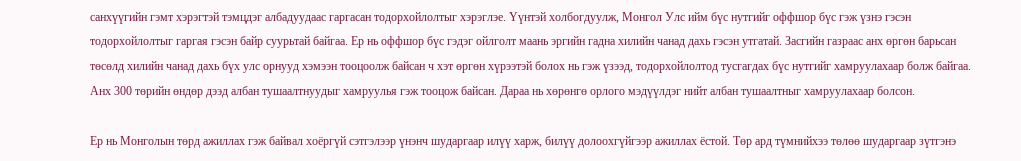санхүүгийн гэмт хэрэгтэй тэмцдэг албадуудаас гаргасан тодорхойлолтыг хэрэглэе. Үүнтэй холбогдуулж, Монгол Улс ийм бүс нутгийг оффшор бүс гэж үзнэ гэсэн тодорхойлолтыг гаргая гэсэн байр суурьтай байгаа. Ер нь оффшор бүс гэдэг ойлголт маань эргийн гадна хилийн чанад дахь гэсэн утгатай. Засгийн газраас анх өргөн барьсан төсөлд хилийн чанад дахь бүх улс орнууд хэмээн тооцоолж байсан ч хэт өргөн хүрээтэй болох нь гэж үзээд, тодорхойлолтод тусгагдах бүс нутгийг хамруулахаар болж байгаа. Анх 300 төрийн өндөр дээд албан тушаалтнуудыг хамруулья гэж тооцож байсан. Дараа нь хөрөнгө орлого мэдүүлдэг нийт албан тушаалтныг хамруулахаар болсон.

Ер нь Монголын төрд ажиллах гэж байвал хоёргүй сэтгэлээр үнэнч шударгаар илүү харж, билүү долоохгүйгээр ажиллах ёстой. Төр ард түмнийхээ төлөө шударгаар зүтгэнэ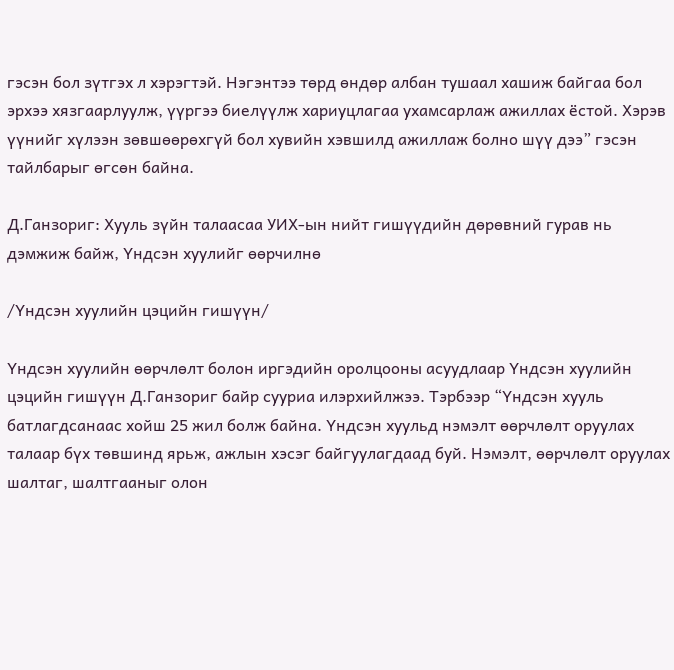гэсэн бол зүтгэх л хэрэгтэй. Нэгэнтээ төрд өндөр албан тушаал хашиж байгаа бол эрхээ хязгаарлуулж, үүргээ биелүүлж хариуцлагаа ухамсарлаж ажиллах ёстой. Хэрэв үүнийг хүлээн зөвшөөрөхгүй бол хувийн хэвшилд ажиллаж болно шүү дээ” гэсэн тайлбарыг өгсөн байна.

Д.Ганзориг: Хууль зүйн талаасаа УИХ-ын нийт гишүүдийн дөрөвний гурав нь дэмжиж байж, Үндсэн хуулийг өөрчилнө

/Үндсэн хуулийн цэцийн гишүүн/

Үндсэн хуулийн өөрчлөлт болон иргэдийн оролцооны асуудлаар Үндсэн хуулийн цэцийн гишүүн Д.Ганзориг байр сууриа илэрхийлжээ. Тэрбээр “Үндсэн хууль батлагдсанаас хойш 25 жил болж байна. Үндсэн хуульд нэмэлт өөрчлөлт оруулах талаар бүх төвшинд ярьж, ажлын хэсэг байгуулагдаад буй. Нэмэлт, өөрчлөлт оруулах шалтаг, шалтгааныг олон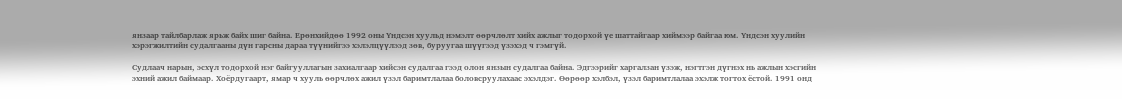янзаар тайлбарлаж ярьж байх шиг байна. Ерөнхийдөө 1992 оны Үндсэн хуульд нэмэлт өөрчлөлт хийх ажлыг тодорхой үе шаттайгаар хиймээр байгаа юм. Үндсэн хуулийн хэрэгжилтийн судалгааны дүн гарсны дараа түүнийгээ хэлэлцүүлээд зөв, буруугаа шүүгээд үзэхэд ч гэмгүй.

Судлаач нарын, эсхүл тодорхой нэг байгууллагын захиалгаар хийсэн судалгаа гээд олон янзын судалгаа байна. Эдгээрийг харгалзан үзэж, нэгтгэн дүгнэх нь ажлын хэсгийн эхний ажил баймаар. Хоёрдугаарт, ямар ч хууль өөрчлөх ажил үзэл баримтлалаа боловсруулахаас эхэлдэг. Өөрөөр хэлбэл, үзэл баримтлалаа эхэлж тогтох ёстой. 1991 онд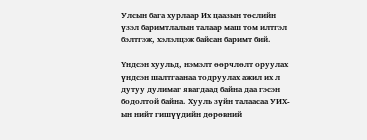Улсын бага хурлаар Их цаазын төслийн үзэл баримтлалын талаар маш том илтгэл бэлтгэж, хэлэлцэж байсан баримт бий.

Үндсэн хуульд, нэмэлт өөрчлөлт оруулах үндсэн шалтгаанаа тодруулах ажил их л дутуу дулимаг явагдаад байна даа гэсэн бодолтой байна. Хууль зүйн талаасаа УИХ-ын нийт гишүүдийн дөрөвний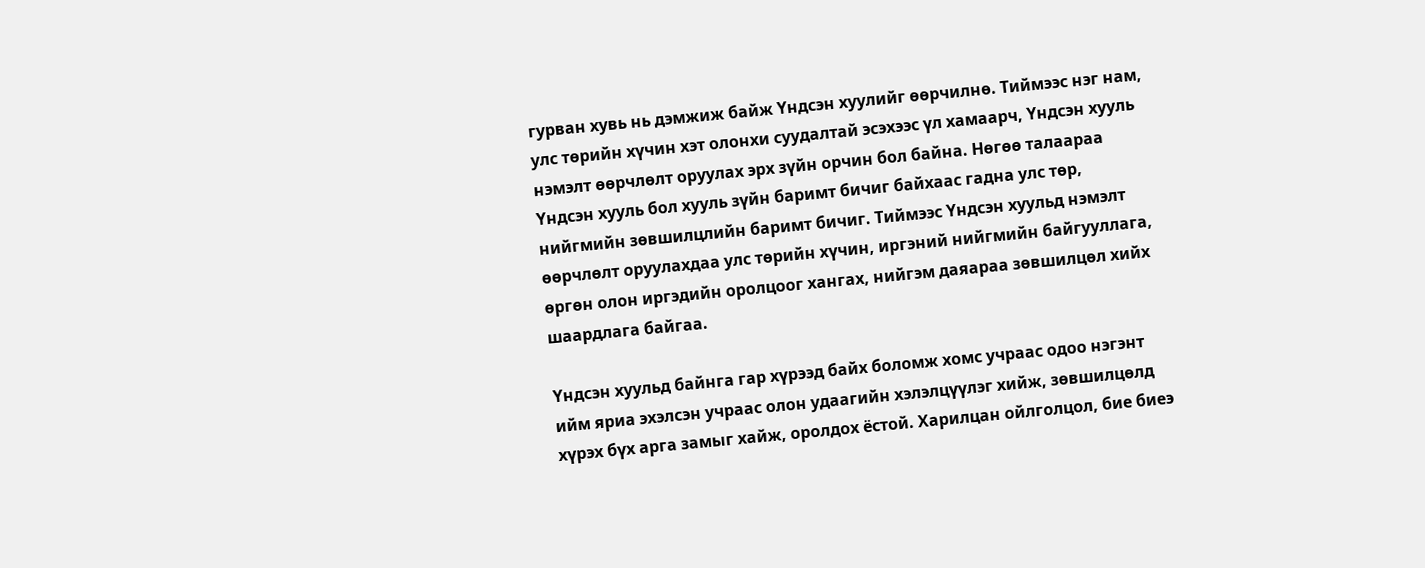гурван хувь нь дэмжиж байж Үндсэн хуулийг өөрчилнө. Тиймээс нэг нам, улс төрийн хүчин хэт олонхи суудалтай эсэхээс үл хамаарч, Үндсэн хууль нэмэлт өөрчлөлт оруулах эрх зүйн орчин бол байна. Нөгөө талаараа Үндсэн хууль бол хууль зүйн баримт бичиг байхаас гадна улс төр, нийгмийн зөвшилцлийн баримт бичиг. Тиймээс Үндсэн хуульд нэмэлт өөрчлөлт оруулахдаа улс төрийн хүчин, иргэний нийгмийн байгууллага, өргөн олон иргэдийн оролцоог хангах, нийгэм даяараа зөвшилцөл хийх шаардлага байгаа.

Үндсэн хуульд байнга гар хүрээд байх боломж хомс учраас одоо нэгэнт ийм яриа эхэлсэн учраас олон удаагийн хэлэлцүүлэг хийж, зөвшилцөлд хүрэх бүх арга замыг хайж, оролдох ёстой. Харилцан ойлголцол, бие биеэ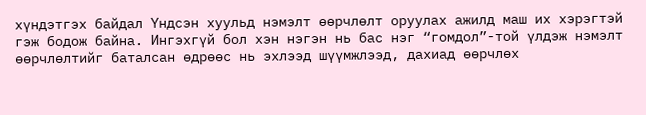хүндэтгэх байдал Үндсэн хуульд нэмэлт өөрчлөлт оруулах ажилд маш их хэрэгтэй гэж бодож байна. Ингэхгүй бол хэн нэгэн нь бас нэг “гомдол”-той үлдэж нэмэлт өөрчлөлтийг баталсан өдрөөс нь эхлээд шүүмжлээд, дахиад өөрчлөх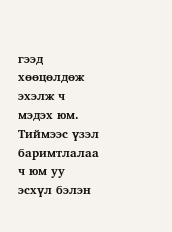гээд хөөцөлдөж эхэлж ч мэдэх юм. Тиймээс үзэл баримтлалаа ч юм уу эсхүл бэлэн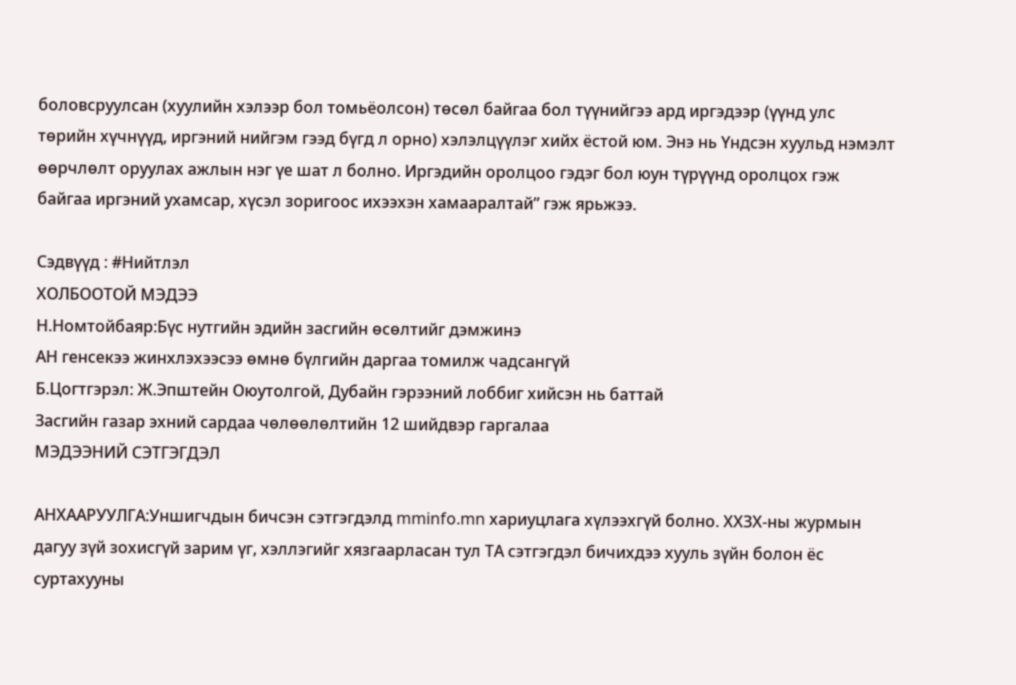боловсруулсан (хуулийн хэлээр бол томьёолсон) төсөл байгаа бол түүнийгээ ард иргэдээр (үүнд улс төрийн хүчнүүд, иргэний нийгэм гээд бүгд л орно) хэлэлцүүлэг хийх ёстой юм. Энэ нь Үндсэн хуульд нэмэлт өөрчлөлт оруулах ажлын нэг үе шат л болно. Иргэдийн оролцоо гэдэг бол юун түрүүнд оролцох гэж байгаа иргэний ухамсар, хүсэл зоригоос ихээхэн хамааралтай” гэж ярьжээ.

Сэдвүүд : #Нийтлэл
ХОЛБООТОЙ МЭДЭЭ
Н.Номтойбаяр:Бүс нутгийн эдийн засгийн өсөлтийг дэмжинэ
АН генсекээ жинхлэхээсээ өмнө бүлгийн даргаа томилж чадсангүй
Б.Цогтгэрэл: Ж.Эпштейн Оюутолгой, Дубайн гэрээний лоббиг хийсэн нь баттай
Засгийн газар эхний сардаа чөлөөлөлтийн 12 шийдвэр гаргалаа
МЭДЭЭНИЙ СЭТГЭГДЭЛ

АНХААРУУЛГА:Уншигчдын бичсэн сэтгэгдэлд mminfo.mn хариуцлага хүлээхгүй болно. ХХЗХ-ны журмын дагуу зүй зохисгүй зарим үг, хэллэгийг хязгаарласан тул ТА сэтгэгдэл бичихдээ хууль зүйн болон ёс суртахууны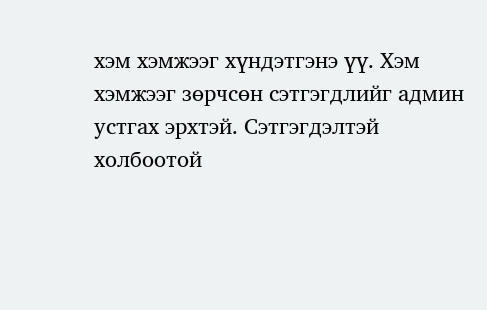хэм хэмжээг хүндэтгэнэ үү. Хэм хэмжээг зөрчсөн сэтгэгдлийг админ устгах эрхтэй. Сэтгэгдэлтэй холбоотой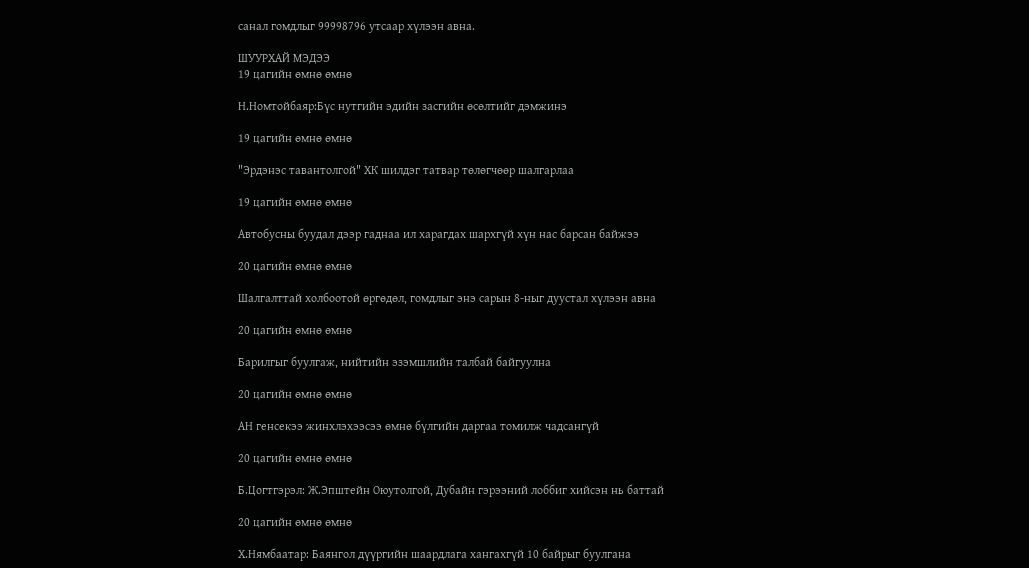санал гомдлыг 99998796 утсаар хүлээн авна.

ШУУРХАЙ МЭДЭЭ
19 цагийн өмнө өмнө

Н.Номтойбаяр:Бүс нутгийн эдийн засгийн өсөлтийг дэмжинэ

19 цагийн өмнө өмнө

"Эрдэнэс тавантолгой" ХК шилдэг татвар төлөгчөөр шалгарлаа

19 цагийн өмнө өмнө

Автобусны буудал дээр гаднаа ил харагдах шархгүй хүн нас барсан байжээ

20 цагийн өмнө өмнө

Шалгалттай холбоотой өргөдөл, гомдлыг энэ сарын 8-ныг дуустал хүлээн авна

20 цагийн өмнө өмнө

Барилгыг буулгаж, нийтийн эзэмшлийн талбай байгуулна

20 цагийн өмнө өмнө

АН генсекээ жинхлэхээсээ өмнө бүлгийн даргаа томилж чадсангүй

20 цагийн өмнө өмнө

Б.Цогтгэрэл: Ж.Эпштейн Оюутолгой, Дубайн гэрээний лоббиг хийсэн нь баттай

20 цагийн өмнө өмнө

Х.Нямбаатар: Баянгол дүүргийн шаардлага хангахгүй 10 байрыг буулгана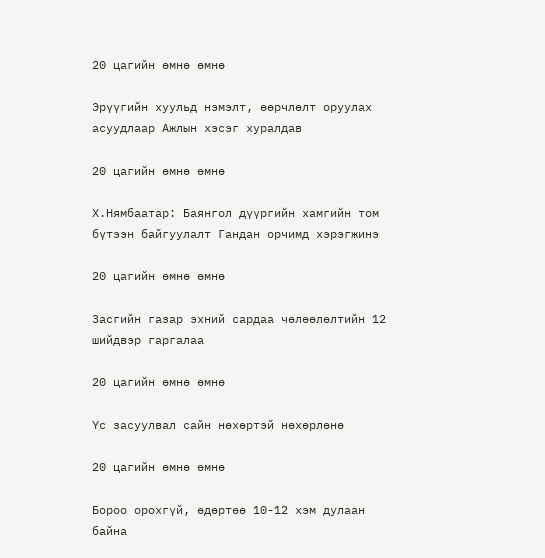20 цагийн өмнө өмнө

Эрүүгийн хуульд нэмэлт, өөрчлөлт оруулах асуудлаар Ажлын хэсэг хуралдав

20 цагийн өмнө өмнө

Х.Нямбаатар: Баянгол дүүргийн хамгийн том бүтээн байгуулалт Гандан орчимд хэрэгжинэ

20 цагийн өмнө өмнө

Засгийн газар эхний сардаа чөлөөлөлтийн 12 шийдвэр гаргалаа

20 цагийн өмнө өмнө

Үс засуулвал сайн нөхөртэй нөхөрлөнө

20 цагийн өмнө өмнө

Бороо орохгүй, өдөртөө 10-12 хэм дулаан байна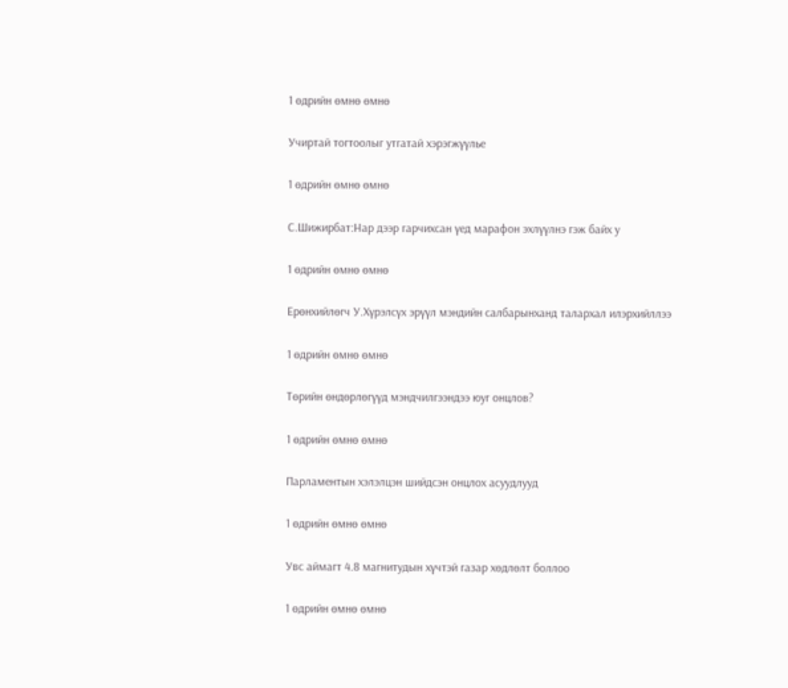1 өдрийн өмнө өмнө

Учиртай тогтоолыг утгатай хэрэгжүүлье

1 өдрийн өмнө өмнө

С.Шижирбат:Нар дээр гарчихсан үед марафон эхлүүлнэ гэж байх у

1 өдрийн өмнө өмнө

Ерөнхийлөгч У.Хүрэлсүх эрүүл мэндийн салбарынханд талархал илэрхийллээ

1 өдрийн өмнө өмнө

Төрийн өндөрлөгүүд мэндчилгээндээ юуг онцлов?

1 өдрийн өмнө өмнө

Парламентын хэлэлцэн шийдсэн онцлох асуудлууд

1 өдрийн өмнө өмнө

Увс аймагт 4.8 магнитудын хүчтэй газар хөдлөлт боллоо

1 өдрийн өмнө өмнө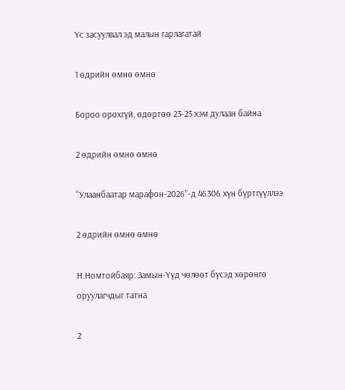Үс засуулвал эд малын гарлагатай

1 өдрийн өмнө өмнө

Бороо орохгүй, өдөртөө 23-25 хэм дулаан байна

2 өдрийн өмнө өмнө

“Улаанбаатар марафон-2026”-д 46306 хүн бүртгүүллээ

2 өдрийн өмнө өмнө

Н.Номтойбаяр: Замын-Үүд чөлөөт бүсэд хөрөнгө оруулагчдыг татна

2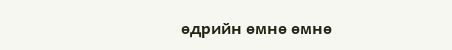өдрийн өмнө өмнө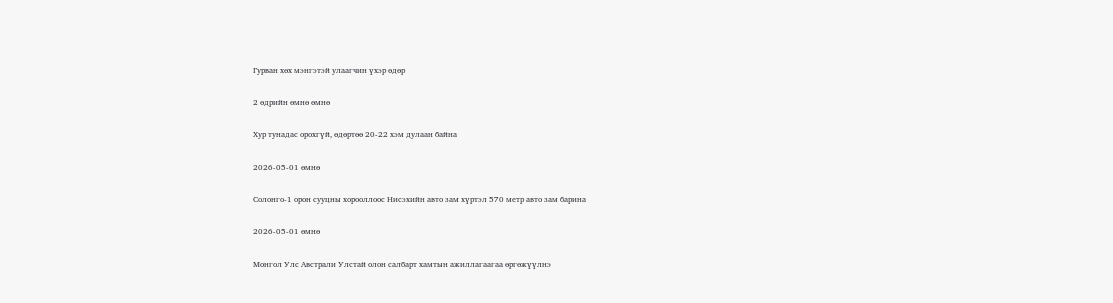Гурван хөх мэнгэтэй улаагчин үхэр өдөр

2 өдрийн өмнө өмнө

Хур тунадас орохгүй, өдөртөө 20-22 хэм дулаан байна

2026-05-01 өмнө

Солонго-1 орон сууцны хорооллоос Нисэхийн авто зам хүртэл 570 метр авто зам барина

2026-05-01 өмнө

Монгол Улс Австрали Улстай олон салбарт хамтын ажиллагаагаа өргөжүүлнэ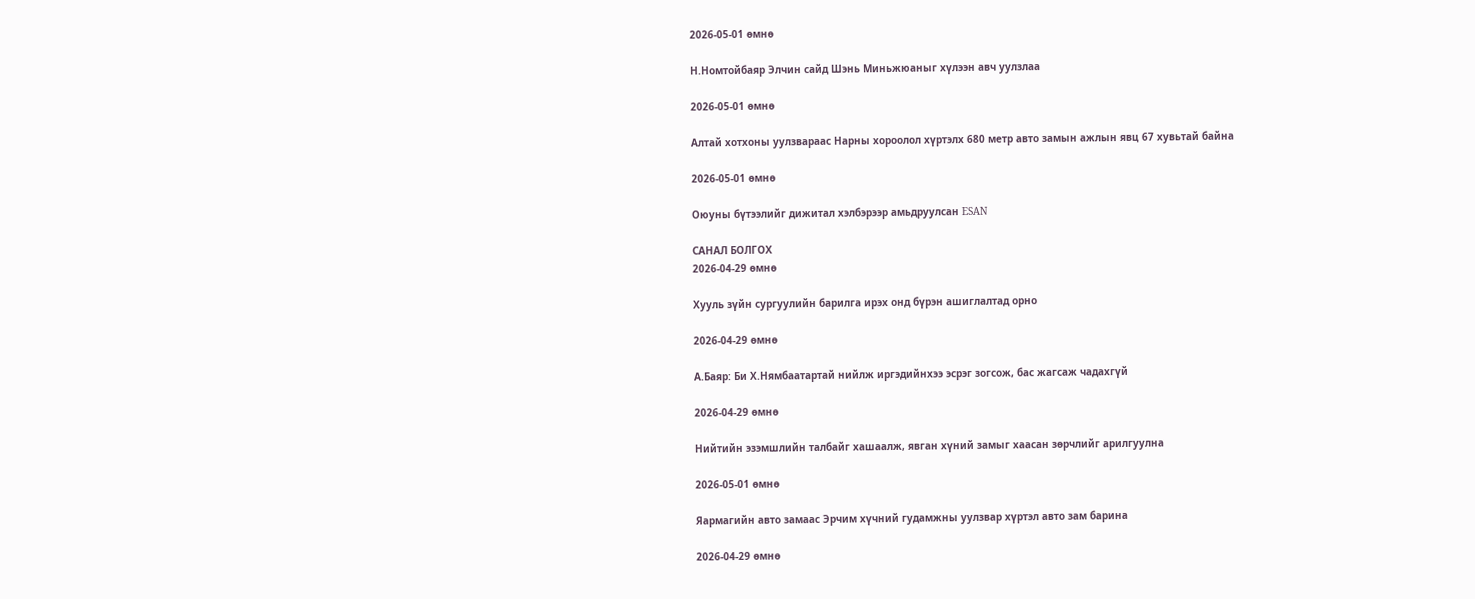2026-05-01 өмнө

Н.Номтойбаяр Элчин сайд Шэнь Миньжюаныг хүлээн авч уулзлаа

2026-05-01 өмнө

Алтай хотхоны уулзвараас Нарны хороолол хүртэлх 680 метр авто замын ажлын явц 67 хувьтай байна

2026-05-01 өмнө

Оюуны бүтээлийг дижитал хэлбэрээр амьдруулсан ESAN

САНАЛ БОЛГОХ
2026-04-29 өмнө

Хууль зүйн сургуулийн барилга ирэх онд бүрэн ашиглалтад орно

2026-04-29 өмнө

А.Баяр: Би Х.Нямбаатартай нийлж иргэдийнхээ эсрэг зогсож, бас жагсаж чадахгүй

2026-04-29 өмнө

Нийтийн эзэмшлийн талбайг хашаалж, явган хүний замыг хаасан зөрчлийг арилгуулна

2026-05-01 өмнө

Яармагийн авто замаас Эрчим хүчний гудамжны уулзвар хүртэл авто зам барина

2026-04-29 өмнө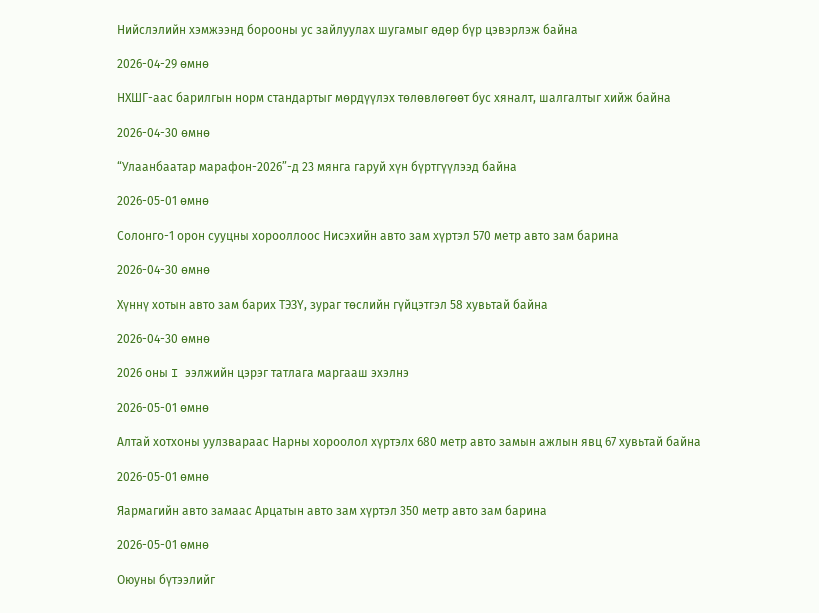Нийслэлийн хэмжээнд борооны ус зайлуулах шугамыг өдөр бүр цэвэрлэж байна

2026-04-29 өмнө

НХШГ-аас барилгын норм стандартыг мөрдүүлэх төлөвлөгөөт бус хяналт, шалгалтыг хийж байна

2026-04-30 өмнө

“Улаанбаатар марафон-2026”-д 23 мянга гаруй хүн бүртгүүлээд байна

2026-05-01 өмнө

Солонго-1 орон сууцны хорооллоос Нисэхийн авто зам хүртэл 570 метр авто зам барина

2026-04-30 өмнө

Хүннү хотын авто зам барих ТЭЗҮ, зураг төслийн гүйцэтгэл 58 хувьтай байна

2026-04-30 өмнө

2026 оны I ээлжийн цэрэг татлага маргааш эхэлнэ

2026-05-01 өмнө

Алтай хотхоны уулзвараас Нарны хороолол хүртэлх 680 метр авто замын ажлын явц 67 хувьтай байна

2026-05-01 өмнө

Яармагийн авто замаас Арцатын авто зам хүртэл 350 метр авто зам барина

2026-05-01 өмнө

Оюуны бүтээлийг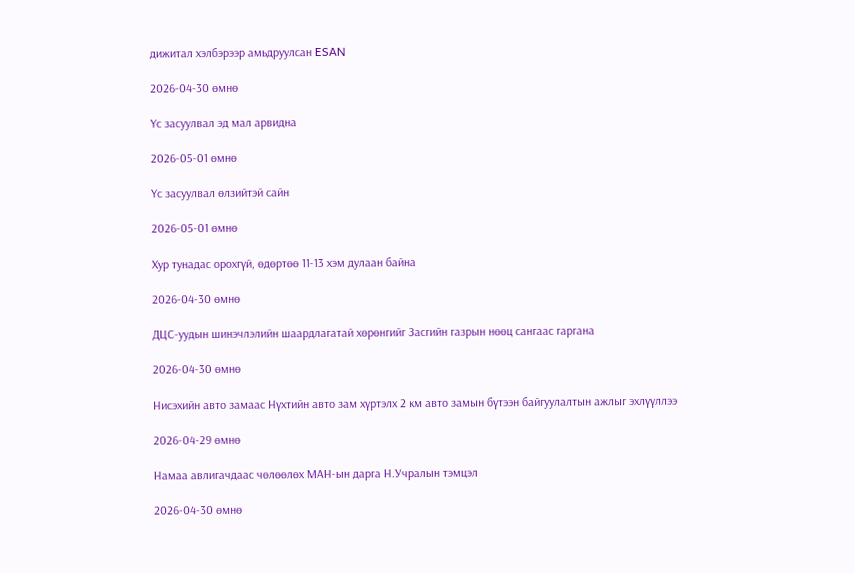дижитал хэлбэрээр амьдруулсан ESAN

2026-04-30 өмнө

Үс засуулвал эд мал арвидна

2026-05-01 өмнө

Үс засуулвал өлзийтэй сайн

2026-05-01 өмнө

Хур тунадас орохгүй, өдөртөө 11-13 хэм дулаан байна

2026-04-30 өмнө

ДЦС-уудын шинэчлэлийн шаардлагатай хөрөнгийг Засгийн газрын нөөц сангаас гаргана

2026-04-30 өмнө

Нисэхийн авто замаас Нүхтийн авто зам хүртэлх 2 км авто замын бүтээн байгуулалтын ажлыг эхлүүллээ

2026-04-29 өмнө

Намаа авлигачдаас чөлөөлөх МАН-ын дарга Н.Учралын тэмцэл

2026-04-30 өмнө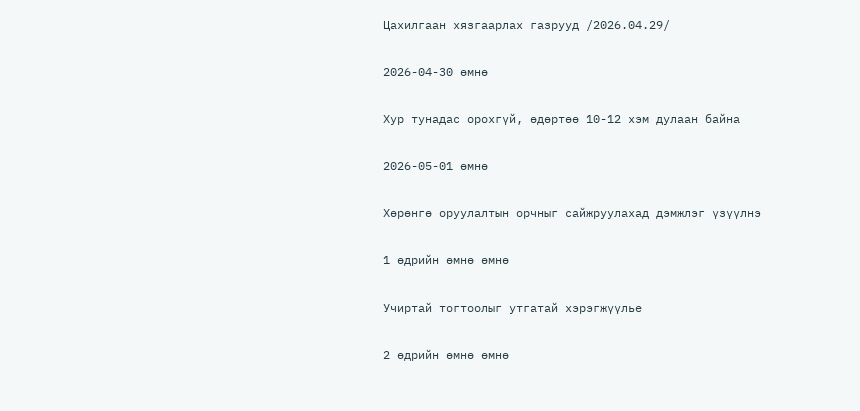Цахилгаан хязгаарлах газрууд /2026.04.29/

2026-04-30 өмнө

Хур тунадас орохгүй, өдөртөө 10-12 хэм дулаан байна

2026-05-01 өмнө

Хөрөнгө оруулалтын орчныг сайжруулахад дэмжлэг үзүүлнэ

1 өдрийн өмнө өмнө

Учиртай тогтоолыг утгатай хэрэгжүүлье

2 өдрийн өмнө өмнө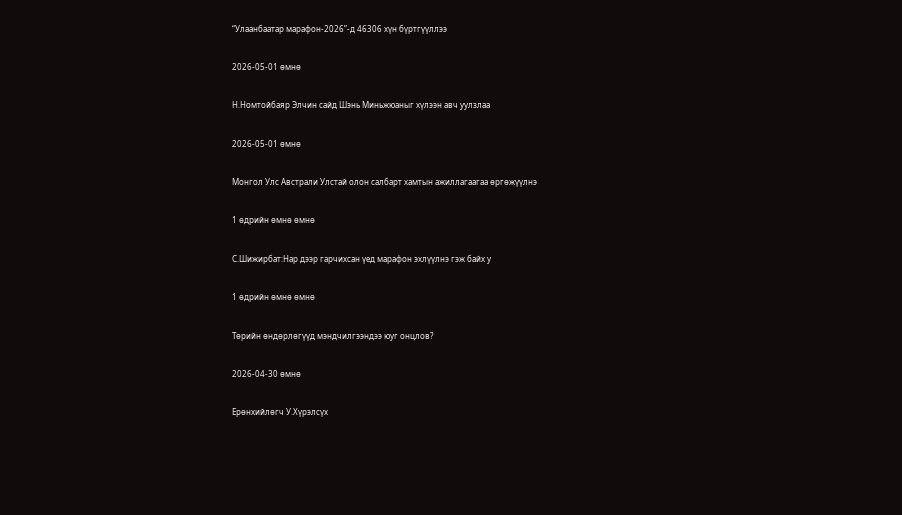“Улаанбаатар марафон-2026”-д 46306 хүн бүртгүүллээ

2026-05-01 өмнө

Н.Номтойбаяр Элчин сайд Шэнь Миньжюаныг хүлээн авч уулзлаа

2026-05-01 өмнө

Монгол Улс Австрали Улстай олон салбарт хамтын ажиллагаагаа өргөжүүлнэ

1 өдрийн өмнө өмнө

С.Шижирбат:Нар дээр гарчихсан үед марафон эхлүүлнэ гэж байх у

1 өдрийн өмнө өмнө

Төрийн өндөрлөгүүд мэндчилгээндээ юуг онцлов?

2026-04-30 өмнө

Ерөнхийлөгч У.Хүрэлсүх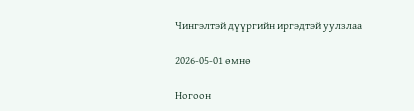Чингэлтэй дүүргийн иргэдтэй уулзлаа

2026-05-01 өмнө

Ногоон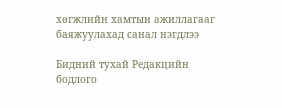хөгжлийн хамтын ажиллагааг баяжуулахад санал нэгдлээ

Бидний тухай Редакцийн бодлого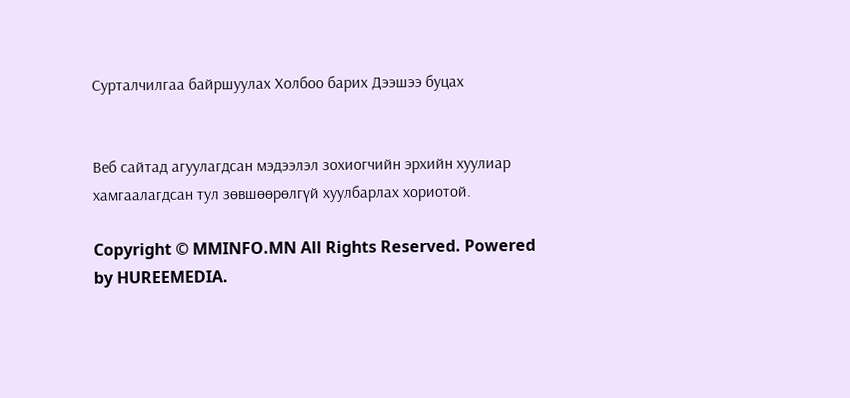Сурталчилгаа байршуулах Холбоо барих Дээшээ буцах


Веб сайтад агуулагдсан мэдээлэл зохиогчийн эрхийн хуулиар хамгаалагдсан тул зөвшөөрөлгүй хуулбарлах хориотой.

Copyright © MMINFO.MN All Rights Reserved. Powered by HUREEMEDIA.